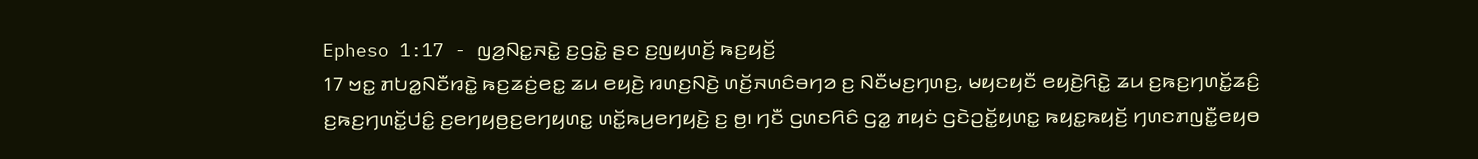Epheso 1:17 - ꤜꤤ꤬ꤡꤢ꤭ꤏꤢꤧ꤭ ꤢ꤬ꤞꤢꤧ꤭ ꤔꤢ ꤢ꤬ꤜꤟꤛꤢꤩ꤬ ꤒꤢ꤬ꤟꤢꤩ꤬
17 ꤠꤢ꤭ ꤊꤝꤤ꤭ꤡꤢꤪꤙꤢꤧ꤭ ꤒꤢ꤬ꤘꤢꤦ꤬ꤕꤢ꤭ ꤘꤣ ꤕꤟꤢꤧ꤬ ꤙꤛꤢ꤬ꤡꤢꤧ꤬ ꤛꤢꤩ꤬ꤏꤛꤢꤨꤋꤚꤤ ꤢ꤬ ꤡꤢꤪꤗꤢ꤬ꤚꤛꤢ꤬, ꤗꤟꤢꤟꤢꤪ ꤕꤟꤢꤧ꤬ꤖꤢꤧ꤭ ꤘꤣ ꤢ꤬ꤒꤢ꤬ꤚꤛꤢꤩ꤭ꤘꤢꤨ꤬ ꤢ꤬ꤒꤢ꤬ꤚꤛꤢꤩ꤭ꤓꤢꤨ꤭ ꤢ꤬ꤕꤚꤟꤥ꤬ꤢ꤬ꤕꤚꤟꤛꤢ꤭ ꤛꤢꤩ꤭ꤒꤣ꤬ꤕꤚꤟꤢꤧ꤬ ꤢ꤬ ꤥ꤬꤯ ꤚꤢꤪ ꤞꤛꤢꤖꤢꤨ ꤞꤤ꤭ ꤊꤟꤢꤦ ꤞꤢꤧꤑꤢꤩ꤭ꤟꤛꤢ꤭ ꤒꤟꤢ꤭ꤒꤟꤢꤩ꤬ ꤚꤛꤢꤊꤜꤢꤪ꤭ꤕꤟꤥ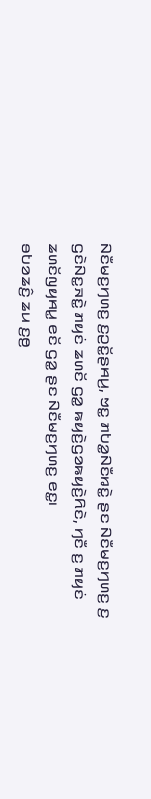ꤡꤢꤪꤗꤢ꤬ꤚꤛꤢ꤬ ꤢ꤬ꤑꤢꤩ꤭ꤔꤌꤣ꤬, ꤠꤢ꤭ ꤊꤝꤤ꤭ꤡꤢꤪꤙꤢꤧ꤭ ꤔꤢ ꤡꤢꤪꤗꤢ꤬ꤚꤛꤢ꤬ ꤢ꤬ ꤞꤢꤧꤡꤢ꤭ꤏꤢꤧ꤭ ꤊꤟꤢꤦ ꤘꤛꤢꤩ ꤞꤤ꤭ ꤒꤟꤢꤧ꤬ꤞꤤꤒꤟꤢꤧ꤬ꤖꤢꤧ, ꤚꤢꤪ ꤢ꤬ ꤊꤟꤢꤦ ꤘꤛꤢꤩꤜꤟꤌꤣ꤭ ꤕꤢꤩ ꤞꤤ꤭ ꤔꤢ ꤡꤢꤪꤗꤢ꤬ꤚꤛꤢ꤬ ꤕꤢ꤭꤯
ꤋꤝꤤꤘꤢꤨ꤬ ꤘꤣ ꤢ꤬ꤥ꤬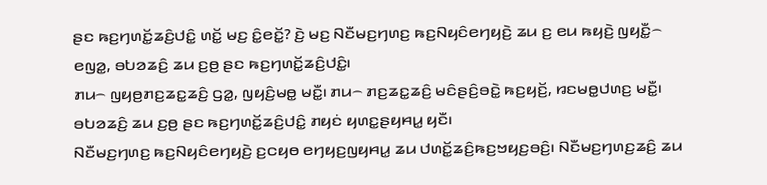ꤔꤢ ꤒꤢ꤬ꤚꤛꤢꤩ꤭ꤘꤢꤨ꤬ꤓꤢꤨ꤭ ꤛꤢꤩ꤭ ꤗꤢ꤬ ꤢꤨ꤭ꤕꤢꤩ꤭? ꤢꤧ꤬ ꤗꤢ꤬ ꤡꤢꤪꤗꤢ꤬ꤚꤛꤢ꤬ ꤒꤢ꤬ꤡꤟꤢꤨꤕꤚꤟꤢꤧ꤬ ꤘꤣ ꤢ꤬ ꤕꤣ ꤒꤟꤢꤧ꤬ ꤜꤟꤢꤪ꤭꤮ ꤕꤜꤤ꤭, ꤋꤝꤤꤘꤢꤨ꤬ ꤘꤣ ꤢ꤬ꤥ꤬ ꤔꤢ ꤒꤢ꤬ꤚꤛꤢꤩ꤭ꤘꤢꤨ꤬ꤓꤢꤨ꤭꤯
ꤊꤣ꤮ ꤜꤟꤥ꤬ꤊꤢ꤬ꤘꤢ꤭ꤘꤢꤨ꤬ ꤞꤤ꤭, ꤜꤟꤢꤨ꤬ꤗꤥ꤭ ꤗꤢꤪ꤭꤯ ꤊꤣ꤮ ꤊꤢ꤬ꤘꤢ꤭ꤘꤢꤨ꤬ ꤗꤢꤨꤔꤢꤨ꤬ꤋꤢꤧ꤭ ꤒꤢ꤬ꤟꤢꤩ꤬, ꤙꤢꤗꤥ꤭ꤓꤛꤢ꤬ ꤗꤢꤪ꤭꤯ ꤋꤝꤤꤘꤢꤨ꤬ ꤘꤣ ꤢ꤬ꤥ꤬ ꤔꤢ ꤒꤢ꤬ꤚꤛꤢꤩ꤭ꤘꤢꤨ꤬ꤓꤢꤨ꤭ ꤊꤟꤢꤦ ꤟꤛꤢ꤭ꤔꤟꤌꤣ꤭ ꤟꤢꤪ꤯
ꤡꤢꤪꤗꤢ꤬ꤚꤛꤢ꤬ ꤒꤢ꤬ꤡꤟꤢꤨꤕꤚꤟꤢꤧ꤬ ꤢ꤬ꤍꤟꤥ ꤕꤚꤟꤢ꤬ꤜꤟꤌꤣ꤭ ꤘꤣ ꤓꤛꤢꤩ꤭ꤘꤢꤨ꤬ꤒꤢ꤬ꤠꤟꤢ꤬ꤋꤢꤨ꤬꤯ ꤡꤢꤪꤗꤢ꤬ꤚꤛꤢ꤬ꤘꤢꤨ꤬ ꤘꤣ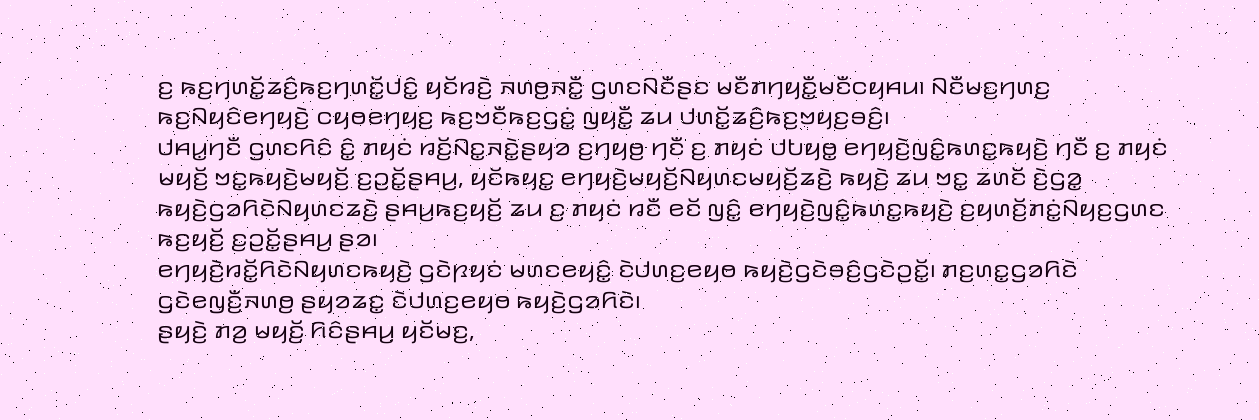ꤢ꤬ ꤒꤢ꤬ꤚꤛꤢꤩ꤭ꤘꤢꤨ꤬ꤒꤢ꤬ꤚꤛꤢꤩ꤭ꤓꤢꤨ꤭ ꤟꤢꤩꤙꤢꤧ꤬ ꤏꤛꤥ꤬ꤏꤢꤪ꤭ ꤞꤛꤢꤡꤢꤪꤔꤢ ꤗꤢꤪꤊꤚꤟꤢꤪ꤭ꤗꤢꤪꤍꤟꤌꤣ꤯ ꤡꤢꤪꤗꤢ꤬ꤚꤛꤢ꤬ ꤒꤢ꤬ꤡꤟꤢꤨꤕꤚꤟꤢꤧ꤬ ꤍꤟꤥꤕꤚꤟꤢ꤬ ꤒꤢ꤬ꤠꤢꤪꤒꤢ꤬ꤞꤢꤦ꤭ ꤜꤟꤢꤪ꤭ ꤘꤣ ꤓꤛꤢꤩ꤭ꤘꤢꤨ꤬ꤒꤢ꤬ꤠꤟꤢ꤬ꤋꤢꤨ꤬꤯
ꤓꤌꤣ꤭ꤚꤢꤪ ꤞꤛꤢꤖꤢꤨ ꤢꤨ꤭ ꤊꤟꤢꤦ ꤙꤢꤩ꤬ꤡꤢ꤭ꤏꤢꤧ꤭ꤔꤟꤤ ꤢ꤬ꤚꤟꤥ꤬ ꤚꤢꤪ ꤢ꤬ ꤊꤟꤢꤦ ꤓꤝꤟꤥ꤭ ꤕꤚꤟꤢꤧ꤬ꤜꤢꤨ꤭ꤒꤛꤢ꤭ꤒꤟꤢꤧ꤬ ꤚꤢꤪ ꤢ꤬ ꤊꤟꤢꤦ ꤗꤟꤢꤩ꤬ ꤠꤢ꤭ꤒꤟꤢꤧ꤬ꤗꤟꤢꤩ꤬ ꤢ꤬ꤑꤢꤩ꤭ꤔꤌꤣ꤬, ꤟꤢꤩꤒꤟꤢ꤭ ꤕꤚꤟꤢꤧ꤬ꤗꤟꤢꤩ꤬ꤡꤟꤛꤢꤗꤟꤢꤩ꤬ꤘꤢꤧ꤬ ꤒꤟꤢꤧ꤬ ꤘꤣ ꤠꤢ꤭ ꤘꤛꤢꤩ ꤢꤧ꤬ꤞꤤ꤭ ꤒꤟꤢꤧ꤬ꤞꤤꤖꤢꤧꤡꤟꤛꤢꤘꤢꤧ꤬ ꤔꤌꤣ꤬ꤒꤢ꤬ꤟꤢꤩ꤬ ꤘꤣ ꤢ꤬ ꤊꤟꤢꤦ ꤙꤢꤪ ꤕꤢꤩ ꤜꤢꤨ꤭ ꤕꤚꤟꤢꤧ꤬ꤜꤢꤨ꤭ꤒꤛꤢ꤭ꤒꤟꤢꤧ꤬ ꤢ꤬ꤟꤛꤢꤩ꤬ꤊꤢꤦ꤭ꤡꤟꤢ꤬ꤞꤛꤢ ꤒꤢ꤬ꤟꤢꤩ꤬ ꤢ꤬ꤑꤢꤩ꤭ꤔꤌꤣ꤬ ꤔꤤ꤯
ꤕꤚꤟꤢꤧ꤬ꤙꤢꤩ꤭ꤖꤢꤧꤡꤟꤛꤢꤒꤟꤢꤧ꤬ ꤞꤢꤧꤐꤟꤢꤦ ꤗꤛꤢꤕꤟꤢꤨ꤭ ꤢꤧꤓꤛꤢ꤬ꤕꤟꤥ ꤒꤟꤢꤧ꤬ꤞꤢꤧꤋꤢꤨ꤬ꤞꤢꤧꤑꤢꤩ꤭꤯ ꤊꤢ꤬ꤛꤢ꤭ꤞꤤꤖꤢꤧ ꤞꤢꤧꤕꤜꤢꤪ꤬ꤏꤛꤥ꤬ ꤔꤟꤤꤘꤢ꤭ ꤢꤧꤓꤛꤢ꤬ꤕꤟꤥ ꤒꤟꤢꤧ꤬ꤞꤤꤖꤢꤧ꤯
ꤔꤟꤢꤧ꤬ ꤊꤤ꤬ ꤗꤟꤢꤩ꤬ ꤖꤢꤨꤔꤌꤣ꤬ ꤟꤢꤩꤗꤢ꤬,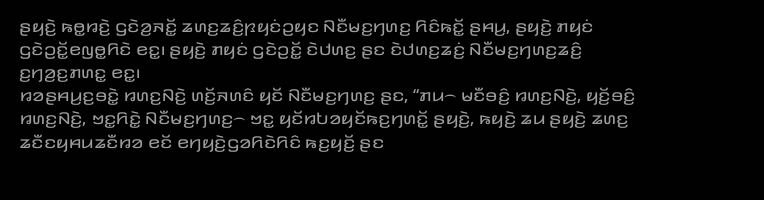ꤔꤟꤢꤧ꤬ ꤒꤥ꤭ꤙꤢꤧ꤬ ꤞꤢꤧꤤ꤬ꤏꤢꤩ꤭ ꤘꤛꤢ꤬ꤘꤢꤨ꤬ꤐꤟꤢꤦꤑꤟꤢ ꤡꤢꤪꤗꤢ꤬ꤚꤛꤢ꤬ ꤖꤢꤨꤒꤢꤩ꤭ ꤔꤌꤣ꤬, ꤔꤟꤢꤧ꤬ ꤊꤟꤢꤦ ꤞꤢꤧꤑꤢꤩ꤭ꤕꤜꤥ꤭ꤖꤢꤧ ꤕꤢ꤭꤯ ꤔꤟꤢꤧ꤬ ꤊꤟꤢꤦ ꤞꤢꤧꤑꤢꤩ꤭ ꤢꤧꤓꤛꤢ꤬ ꤔꤢ ꤢꤧꤓꤛꤢ꤬ꤘꤢꤦ꤬ ꤡꤢꤪꤗꤢ꤬ꤚꤛꤢ꤬ꤘꤢꤨ꤬ ꤢ꤬ꤚꤤ꤬ꤢ꤬ꤊꤛꤢ꤭ ꤕꤢ꤭꤯
ꤙꤤꤔꤌꤣ꤬ꤢ꤬ꤋꤢꤧ꤭ ꤙꤛꤢ꤬ꤡꤢꤧ꤬ ꤛꤢꤩ꤬ꤏꤛꤢꤨ ꤟꤢꤩ ꤡꤢꤪꤗꤢ꤬ꤚꤛꤢ꤬ ꤔꤢ, “ꤊꤣ꤮ ꤗꤢꤪꤋꤢꤨ꤬ ꤙꤛꤢ꤬ꤡꤢꤧ꤬, ꤟꤢꤩ꤬ꤋꤢꤨ꤬ ꤙꤛꤢ꤬ꤡꤢꤧ꤬, ꤠꤢ꤭ꤖꤢꤧ꤭ ꤡꤢꤪꤗꤢ꤬ꤚꤛꤢ꤬꤮ ꤠꤢ꤭ ꤟꤢꤩꤙꤝꤤꤟꤢꤩꤒꤢ꤬ꤚꤛꤢꤩ꤭ ꤔꤟꤢꤧ꤬, ꤒꤟꤢꤧ꤬ ꤘꤣ ꤔꤟꤢꤧ꤬ ꤘꤛꤢ꤬ ꤘꤢꤪꤢꤟꤌꤣꤘꤢꤪꤙꤤ ꤕꤢꤩ ꤕꤚꤟꤢꤧ꤬ꤞꤤꤖꤢꤧꤖꤢꤨ ꤒꤢ꤬ꤟꤢꤩ꤬ ꤔꤢ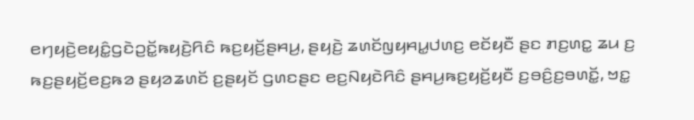ꤕꤚꤟꤢꤧ꤬ꤕꤟꤢꤨ꤭ꤞꤢꤧꤑꤢꤩ꤭ꤒꤟꤢꤧ꤬ꤖꤢꤨ ꤒꤢ꤬ꤟꤢꤩ꤬ꤔꤌꤣ꤬, ꤔꤟꤢꤧ꤬ ꤘꤛꤢꤩꤜꤟꤌꤣ꤭ꤓꤛꤢ꤬ ꤕꤢꤩꤟꤢꤪ ꤔꤢ ꤊꤢ꤬ꤛꤢ꤭ ꤘꤣ ꤢ꤬ ꤒꤢ꤬ꤔꤟꤢꤩ꤬ꤕꤢ꤬ꤒꤤ ꤔꤟꤤꤘꤛꤢꤩ ꤢ꤬ꤔꤟꤢꤩ ꤞꤛꤢꤔꤢ ꤕꤢ꤬ꤡꤟꤢꤧꤖꤢꤨ ꤔꤌꤣ꤬ꤒꤢ꤬ꤟꤢꤩ꤬ꤟꤢꤪ ꤢ꤬ꤋꤢꤨ꤬ꤢ꤬ꤋꤛꤢꤩ꤭, ꤠꤢ꤭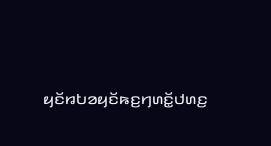ꤟꤢꤩꤙꤝꤤꤟꤢꤩꤒꤢ꤬ꤚꤛꤢꤩ꤭ꤓꤛꤢ꤬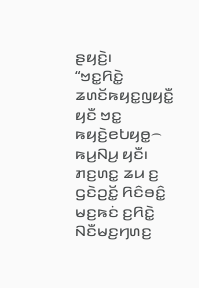ꤔꤟꤢꤧ꤬꤯
“ꤠꤢ꤭ꤖꤢꤧ꤭ ꤘꤛꤢꤩꤒꤟꤢ꤭ꤜꤟꤢꤪ꤭ ꤟꤢꤪ ꤠꤢ꤭ ꤒꤟꤢꤧ꤬ꤕꤝꤟꤥ꤭꤮ ꤒꤣ꤬ꤡꤣ꤬ ꤟꤢꤪ꤯ ꤊꤢ꤬ꤛꤢ꤭ ꤘꤣ ꤢ꤬ ꤞꤢꤧꤑꤢꤩ꤭ ꤖꤢꤨꤋꤢꤨ꤭ ꤗꤢ꤬ꤒꤢꤦ ꤢ꤬ꤖꤢꤧ꤭ ꤡꤢꤪꤗꤢ꤬ꤚꤛꤢ꤬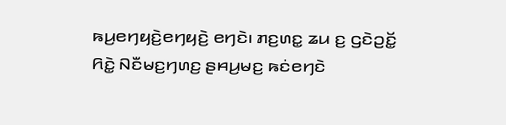ꤒꤣ꤬ꤕꤚꤟꤢꤧ꤬ꤕꤚꤟꤢꤧ꤬ ꤕꤚꤢꤧ꤯ ꤊꤢ꤬ꤛꤢ꤭ ꤘꤣ ꤢ꤬ ꤞꤢꤧꤑꤢꤩ꤭ ꤖꤢꤧ꤭ ꤡꤢꤪꤗꤢ꤬ꤚꤛꤢ꤬ ꤔꤌꤣ꤬ꤗꤢ꤬ ꤒꤢꤦꤕꤚꤢꤧ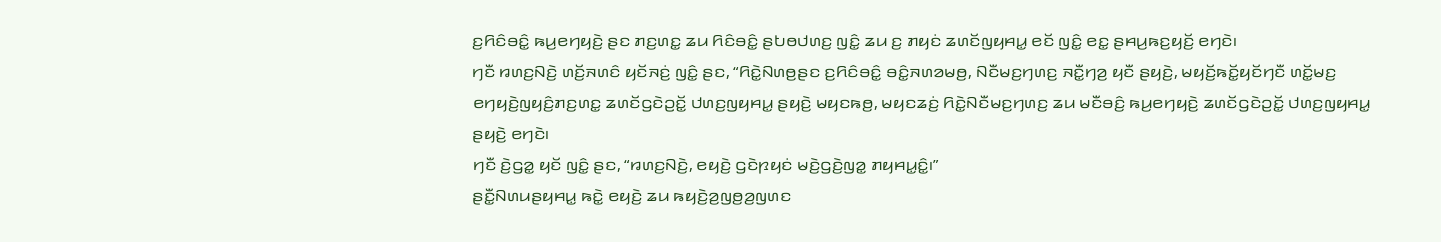ꤢ꤬ꤖꤢꤨꤋꤢꤨ꤭ ꤒꤣ꤬ꤕꤚꤟꤢꤧ꤬ ꤔꤢ ꤊꤢ꤬ꤛꤢ꤭ ꤘꤣ ꤖꤢꤨꤋꤢꤨ꤭ ꤔꤝꤥꤓꤛꤢ꤬ ꤜꤢꤨ꤭ ꤘꤣ ꤢ꤬ ꤊꤟꤢꤦ ꤘꤛꤢꤩꤜꤟꤌꤣ꤭ ꤕꤢꤩ ꤜꤢꤨ꤭ ꤕꤢ꤭ ꤔꤌꤣ꤬ꤒꤢ꤬ꤟꤢꤩ꤬ ꤕꤚꤢꤧ꤯
ꤚꤢꤪ ꤙꤛꤢ꤬ꤡꤢꤧ꤬ ꤛꤢꤩ꤬ꤏꤛꤢꤨ ꤟꤢꤩꤏꤢꤦ꤬ ꤜꤢꤨ꤭ ꤔꤢ, “ꤖꤢꤧ꤭ꤡꤛꤥ꤬ꤔꤢ ꤢ꤬ꤖꤢꤨꤋꤢꤨ꤭ ꤋꤢꤨ꤭ꤏꤛꤤꤗꤥ꤬, ꤡꤢꤪꤗꤢ꤬ꤚꤛꤢ꤬ ꤏꤢꤪ꤭ꤚꤤ꤬ ꤟꤢꤪ ꤔꤟꤢꤧ꤬, ꤗꤟꤢꤩ꤬ꤒꤢꤩ꤭ꤟꤢꤩꤚꤢꤪ ꤛꤢꤩ꤭ꤗꤢ꤬ ꤕꤚꤟꤢꤧ꤬ꤜꤟꤢꤨ꤬ꤊꤢ꤬ꤛꤢ꤭ ꤘꤛꤢꤩꤞꤢꤧꤑꤢꤩ꤭ ꤓꤛꤢ꤬ꤜꤟꤌꤣ꤭ ꤔꤟꤢꤧ꤬ ꤗꤟꤢꤒꤥ꤬, ꤗꤟꤢꤘꤢꤦ꤬ ꤖꤢꤧ꤭ꤡꤢꤪꤗꤢ꤬ꤚꤛꤢ꤬ ꤘꤣ ꤗꤢꤪꤋꤢꤨ꤬ ꤒꤣ꤬ꤕꤚꤟꤢꤧ꤬ ꤘꤛꤢꤩꤞꤢꤧꤑꤢꤩ꤭ ꤓꤛꤢ꤬ꤜꤟꤌꤣ꤭ ꤔꤟꤢꤧ꤬ ꤕꤚꤢꤧ꤯
ꤚꤢꤪ ꤢꤧ꤬ꤞꤤ꤭ ꤟꤢꤩ ꤜꤢꤨ꤭ ꤔꤢ, “ꤙꤛꤢ꤬ꤡꤢꤧ꤬, ꤕꤟꤢꤧ꤬ ꤞꤢꤧꤐꤟꤢꤦ ꤗꤢꤧ꤬ꤞꤢꤧ꤬ꤜꤤ꤭ ꤊꤟꤌꤣ꤭ꤢꤨ꤭꤯”
ꤔꤢꤪ꤭ꤡꤛꤣꤔꤟꤌꤣ꤭ ꤒꤢꤧ꤭ ꤕꤟꤢꤧ꤬ ꤘꤣ ꤒꤟꤢꤧ꤬ꤤ꤬ꤜꤥ꤬ꤤ꤬ꤜꤛꤢ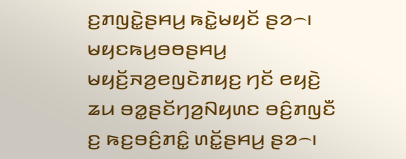ꤢ꤬ꤊꤜꤢꤧ꤭ꤔꤌꤣ꤬ ꤒꤢꤧ꤭ꤗꤟꤢꤩ ꤔꤤ꤮꤯ ꤗꤟꤢꤒꤣ꤬ꤋꤥꤔꤌꤣ꤬ ꤗꤟꤢꤩ꤬ꤏꤤ꤬ꤕꤜꤢꤧꤊꤟꤢ꤬ ꤚꤢꤩ ꤕꤟꤢꤧ꤬ ꤘꤣ ꤋꤤ꤭ꤔꤢꤩꤚꤤ꤬ꤡꤟꤛꤢ ꤋꤢꤨ꤬ꤊꤜꤢꤪ ꤢ꤬ ꤒꤢ꤬ꤋꤢꤨ꤬ꤊꤢꤨ꤭ ꤛꤢꤩ꤭ꤔꤌꤣ꤬ ꤔꤤ꤮꤯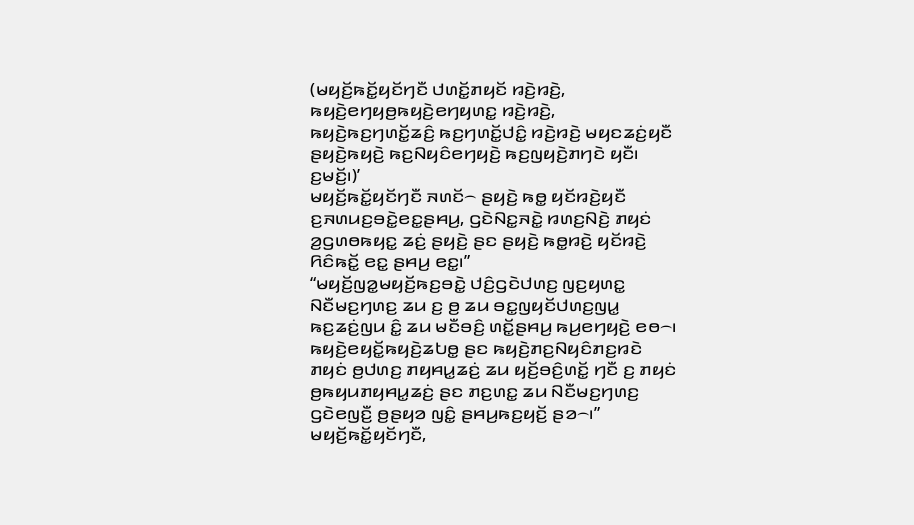(ꤗꤟꤢꤩ꤬ꤒꤢꤩ꤭ꤟꤢꤩꤚꤢꤪ ꤓꤛꤢꤩ꤭ꤊꤟꤢꤩ ꤙꤢꤧ꤬ꤙꤢꤧ꤬, ꤒꤟꤢꤧ꤬ꤕꤚꤟꤥ꤬ꤒꤟꤢꤧ꤬ꤕꤚꤟꤛꤢ꤭ ꤙꤢꤧ꤬ꤙꤢꤧ꤬, ꤒꤟꤢꤧ꤬ꤒꤢ꤬ꤚꤛꤢꤩ꤭ꤘꤢꤨ꤬ ꤒꤢ꤬ꤚꤛꤢꤩ꤭ꤓꤢꤨ꤭ ꤙꤢꤧ꤬ꤙꤢꤧ꤬ ꤗꤟꤢꤘꤢꤦ꤬ꤟꤢꤪ ꤔꤟꤢꤧ꤬ꤒꤟꤢꤧ꤬ ꤒꤢ꤬ꤡꤟꤢꤨꤕꤚꤟꤢꤧ꤬ ꤒꤢ꤬ꤜꤟꤢꤧ꤬ꤊꤚꤢꤧ ꤟꤢꤪ꤯ ꤢ꤬ꤗꤢꤩ꤬꤯)’
ꤗꤟꤢꤩ꤬ꤒꤢꤩ꤭ꤟꤢꤩꤚꤢꤪ ꤏꤛꤢꤩ꤮ ꤔꤟꤢꤧ꤬ ꤒꤥ꤭ ꤟꤢꤩꤙꤢꤧ꤬ꤟꤢꤪ ꤢ꤬ꤏꤛꤣꤢ꤬ꤋꤢꤧ꤭ꤕꤢ꤭ꤔꤌꤣ꤬, ꤞꤢꤧꤡꤢ꤭ꤏꤢꤧ꤭ ꤙꤛꤢ꤬ꤡꤢꤧ꤬ ꤊꤟꤢꤦ ꤤ꤬ꤞꤛꤥꤒꤟꤢ꤭ ꤘꤢꤦ꤬ ꤔꤟꤢꤧ꤬ ꤔꤢ ꤔꤟꤢꤧ꤬ ꤒꤥ꤭ꤙꤢꤧ꤬ ꤟꤢꤩꤙꤢꤧ꤬ ꤖꤢꤨꤒꤢꤩ꤭ ꤕꤢ꤭ ꤔꤌꤣ꤬ ꤕꤢ꤭꤯”
“ꤗꤟꤢꤩ꤬ꤜꤤ꤭ꤗꤟꤢꤩ꤬ꤒꤢ꤬ꤋꤢꤧ꤭ ꤓꤢꤨ꤬ꤞꤢꤧꤓꤛꤢ꤬ ꤜꤢ꤬ꤟꤛꤢ꤭ ꤡꤢꤪꤗꤢ꤬ꤚꤛꤢ꤬ ꤘꤣ ꤢ꤬ ꤥ꤬ ꤘꤣ ꤋꤢ꤭ꤜꤟꤢꤩꤓꤛꤢ꤬ꤜꤣ꤭ ꤒꤢ꤬ꤘꤢꤦ꤬ꤜꤣ ꤢꤨ꤭ ꤘꤣ ꤗꤢꤪꤋꤢꤨ꤬ ꤛꤢꤩ꤭ꤔꤌꤣ꤬ ꤒꤣ꤬ꤕꤚꤟꤢꤧ꤬ ꤕꤥ꤮꤯ ꤒꤟꤢꤧ꤬ꤕꤟꤢꤩ꤭ꤒꤟꤢꤧ꤬ꤘꤝꤥ꤭ ꤔꤢ ꤒꤟꤢꤧ꤬ꤊꤢ꤬ꤡꤟꤢꤨꤊꤢ꤬ꤙꤢꤧ ꤊꤟꤢꤦ ꤥ꤬ꤓꤛꤢ꤬ ꤊꤟꤌꤣ꤭ꤘꤢꤦ꤬ ꤘꤣ ꤟꤢꤩ꤬ꤋꤢꤨ꤬ꤛꤢꤩ꤭ ꤚꤢꤪ ꤢ꤬ ꤊꤟꤢꤦ ꤥ꤬ꤒꤟꤣꤊꤟꤌꤣ꤭ꤘꤢꤦ꤬ ꤔꤢ ꤊꤢ꤬ꤛꤢ꤭ ꤘꤣ ꤡꤢꤪꤗꤢ꤬ꤚꤛꤢ꤬ ꤞꤢꤧꤕꤜꤢꤪ꤬ ꤥ꤬ꤔꤟꤤ ꤜꤢꤨ꤭ ꤔꤌꤣ꤬ꤒꤢ꤬ꤟꤢꤩ꤬ ꤔꤤ꤮꤯”
ꤗꤟꤢꤩ꤬ꤒꤢꤩ꤭ꤟꤢꤩꤚꤢꤪ,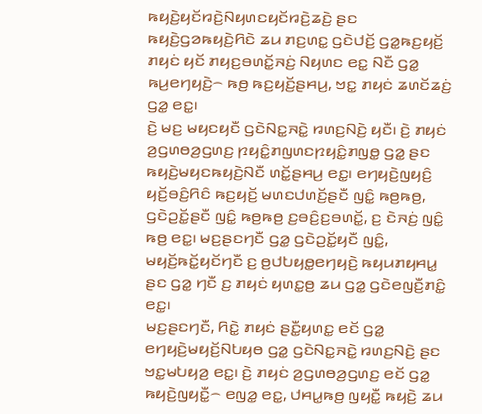ꤒꤟꤢꤧ꤬ꤟꤢꤩꤙꤢꤧ꤬ꤡꤟꤛꤢꤟꤢꤩꤙꤢꤧ꤬ꤘꤢꤧ꤬ ꤔꤢ ꤒꤟꤢꤧ꤬ꤞꤤꤒꤟꤢꤧ꤬ꤖꤢꤧ ꤘꤣ ꤊꤢ꤬ꤛꤢ꤭ ꤞꤢꤧꤓꤢꤩ꤬ ꤞꤤ꤭ꤒꤢ꤬ꤟꤢꤩ꤬ ꤊꤟꤢꤦ ꤟꤢꤩ ꤊꤟꤢ꤬ꤋꤛꤢꤩ꤭ꤏꤢꤦ꤬ ꤡꤟꤛꤢ ꤕꤢ꤭ ꤡꤢꤪ ꤞꤤ꤭ ꤒꤣ꤬ꤕꤚꤟꤢꤧ꤬꤮ ꤒꤥ꤬ ꤒꤢ꤬ꤟꤢꤩ꤬ꤔꤌꤣ꤬, ꤠꤢ꤭ ꤊꤟꤢꤦ ꤘꤛꤢꤩꤘꤢꤦ꤬ ꤞꤤ꤭ ꤕꤢ꤭꤯
ꤢꤧ꤬ ꤗꤢ꤬ ꤗꤟꤢꤟꤢꤪ ꤞꤢꤧꤡꤢ꤭ꤏꤢꤧ꤭ ꤙꤛꤢ꤬ꤡꤢꤧ꤬ ꤟꤢꤪ꤯ ꤢꤧ꤬ ꤊꤟꤢꤦ ꤤ꤬ꤞꤛꤥꤤ꤬ꤞꤛꤢ꤬ ꤐꤟꤢꤨ꤭ꤊꤜꤛꤢꤐꤟꤢꤨ꤭ꤊꤜꤥ꤭ ꤞꤤ꤭ ꤔꤢ ꤒꤟꤢꤧ꤬ꤗꤟꤢꤒꤟꤢꤧ꤬ꤡꤢꤪ ꤛꤢꤩ꤭ꤔꤌꤣ꤬ ꤕꤢ꤭꤯ ꤕꤚꤟꤢꤧ꤬ꤜꤟꤢꤨ꤬ ꤟꤢꤩ꤬ꤋꤢꤨ꤬ꤖꤢꤨ ꤒꤢ꤬ꤟꤢꤩ꤬ ꤗꤛꤢꤓꤛꤢꤩ꤬ꤔꤢꤪ ꤜꤢꤨ꤭ ꤒꤥ꤬ꤒꤥ꤬, ꤞꤢꤧꤑꤢꤩ꤭ꤔꤢꤪ ꤜꤢꤨ꤭ ꤒꤥ꤬ꤒꤥ꤬ ꤢ꤬ꤋꤢꤨ꤬ꤢ꤬ꤋꤛꤢꤩ꤭, ꤢ꤬ ꤢꤧꤏꤢꤦ꤬ ꤜꤢꤨ꤭ ꤒꤥ꤬ ꤕꤢ꤭꤯ ꤗꤢ꤬ꤔꤢꤚꤢꤪ ꤞꤤ꤭ ꤞꤢꤧꤑꤢꤩ꤭ꤟꤢꤪ ꤜꤢꤨ꤭, ꤗꤟꤢꤩ꤬ꤒꤢꤩ꤭ꤟꤢꤩꤚꤢꤪ ꤢ꤬ ꤥ꤬ꤓꤝꤟꤥ꤭ꤕꤚꤟꤢꤧ꤬ ꤒꤟꤣꤊꤟꤌꤣ꤭ ꤔꤢ ꤞꤤ꤭ ꤚꤢꤪ ꤢ꤬ ꤊꤟꤢꤦ ꤟꤛꤢ꤭ꤥ꤬ ꤘꤣ ꤞꤤ꤭ ꤞꤢꤧꤕꤜꤢꤪ꤬ꤊꤢꤨ꤭ ꤕꤢ꤭꤯
ꤗꤢ꤬ꤔꤢꤚꤢꤪ, ꤖꤢꤧ꤭ ꤊꤟꤢꤦ ꤔꤢꤪ꤭ꤟꤛꤢ꤭ ꤕꤢꤩ ꤞꤤ꤭ ꤕꤚꤟꤢꤧ꤬ꤗꤟꤢꤩ꤬ꤡꤝꤟꤥ ꤞꤤ꤭ ꤞꤢꤧꤡꤢ꤭ꤏꤢꤧ꤭ ꤙꤛꤢ꤬ꤡꤢꤧ꤬ ꤔꤢ ꤠꤢ꤭ꤗꤝꤟꤤ꤬ ꤕꤢ꤭꤯ ꤢꤧ꤬ ꤊꤟꤢꤦ ꤤ꤬ꤞꤛꤥꤤ꤬ꤞꤛꤢ꤬ ꤕꤢꤩ ꤞꤤ꤭ ꤒꤟꤢꤧ꤬ꤜꤟꤢꤪ꤭꤮ ꤕꤜꤤ꤭ ꤕꤢ꤭, ꤓꤌꤣ꤭ꤒꤥ꤬ ꤜꤟꤢꤪ꤭ ꤒꤟꤢꤧ꤬ ꤘꤣ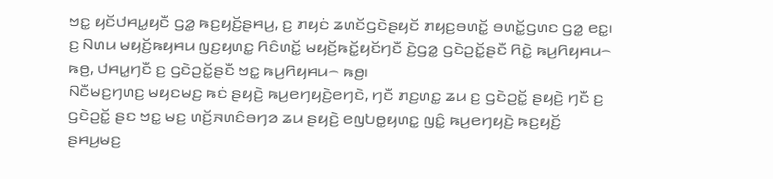ꤠꤢ꤭ ꤟꤢꤩꤓꤌꤣ꤭ꤟꤢꤪ ꤞꤤ꤭ ꤒꤢ꤬ꤟꤢꤩ꤬ꤔꤌꤣ꤬, ꤢ꤬ ꤊꤟꤢꤦ ꤘꤛꤢꤩꤞꤢꤧꤔꤟꤢꤩ ꤊꤟꤢ꤬ꤋꤛꤢꤩ꤭ ꤋꤛꤢꤩ꤭ꤞꤛꤢ ꤞꤤ꤭ ꤕꤢ꤭꤯
ꤢ꤬ ꤡꤛꤣ ꤗꤟꤢꤩ꤬ꤒꤟꤌꤣ ꤜꤢ꤬ꤟꤛꤢ꤭ ꤖꤢꤨꤛꤢꤩ꤭ ꤗꤟꤢꤩ꤬ꤒꤢꤩ꤭ꤟꤢꤩꤚꤢꤪ ꤢꤧ꤬ꤞꤤ꤭ ꤞꤢꤧꤑꤢꤩ꤭ꤔꤢꤪ ꤖꤢꤧ꤭ ꤒꤣ꤬ꤖꤟꤌꤣ꤮ ꤒꤥ꤬, ꤓꤌꤣ꤭ꤚꤢꤪ ꤢ꤬ ꤞꤢꤧꤑꤢꤩ꤭ꤔꤢꤪ ꤠꤢ꤭ ꤒꤣ꤬ꤖꤟꤌꤣ꤮ ꤒꤥ꤬꤯
ꤡꤢꤪꤗꤢ꤬ꤚꤛꤢ꤬ ꤗꤟꤢꤗꤢ꤬ ꤒꤢꤦ ꤔꤟꤢꤧ꤬ ꤒꤣ꤬ꤕꤚꤟꤢꤧ꤬ꤕꤚꤢꤧ, ꤚꤢꤪ ꤊꤢ꤬ꤛꤢ꤭ ꤘꤣ ꤢ꤬ ꤞꤢꤧꤑꤢꤩ꤭ ꤔꤟꤢꤧ꤬ ꤚꤢꤪ ꤢ꤬ ꤞꤢꤧꤑꤢꤩ꤭ ꤔꤢ ꤠꤢ꤭ ꤗꤢ꤬ ꤛꤢꤩ꤬ꤏꤛꤢꤨꤋꤚꤤ ꤘꤣ ꤔꤟꤢꤧ꤬ ꤕꤜꤝꤥ꤭ꤟꤛꤢ꤭ ꤜꤢꤨ꤭ ꤒꤣ꤬ꤕꤚꤟꤢꤧ꤬ ꤒꤢ꤬ꤟꤢꤩ꤬ ꤔꤌꤣ꤬ꤗꤢ꤬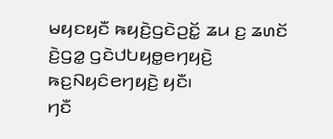ꤗꤟꤢꤟꤢꤪ ꤒꤟꤢꤧ꤬ꤞꤢꤧꤑꤢꤩ꤭ ꤘꤣ ꤢ꤬ ꤘꤛꤢꤩ ꤢꤧ꤬ꤞꤤ꤭ ꤞꤢꤧꤓꤝꤟꤥ꤭ꤕꤚꤟꤢꤧ꤬ ꤒꤢ꤬ꤡꤟꤢꤨꤕꤚꤟꤢꤧ꤬ ꤟꤢꤪ꤯
ꤚꤢꤪ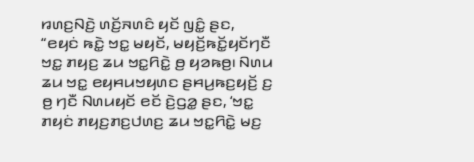ꤙꤛꤢ꤬ꤡꤢꤧ꤬ ꤛꤢꤩ꤬ꤏꤛꤢꤨ ꤟꤢꤩ ꤜꤢꤨ꤭ ꤔꤢ, “ꤕꤟꤢꤦ ꤒꤢꤧ꤭ ꤠꤢ꤭ ꤗꤟꤢꤩ, ꤗꤟꤢꤩ꤬ꤒꤢꤩ꤭ꤟꤢꤩꤚꤢꤪ ꤠꤢ꤭ ꤊꤟꤢ꤬ ꤘꤣ ꤠꤢ꤭ꤖꤢꤧ꤭ ꤥ꤬ ꤟꤤꤒꤥ꤬꤯ ꤡꤛꤣ ꤘꤣ ꤠꤢ꤭ ꤕꤟꤌꤣꤠꤟꤛꤢ ꤔꤌꤣ꤬ꤒꤢ꤬ꤟꤢꤩ꤬ ꤢ꤬ ꤥ꤬ ꤚꤢꤪ ꤡꤛꤣꤟꤢꤩ ꤕꤢꤩ ꤢꤧ꤬ꤞꤤ꤭ ꤔꤢ, ‘ꤠꤢ꤭ ꤊꤟꤢꤦ ꤊꤟꤢ꤬ꤊꤢ꤬ꤓꤛꤢ꤬ ꤘꤣ ꤠꤢ꤭ꤖꤢꤧ꤭ ꤗꤢ꤬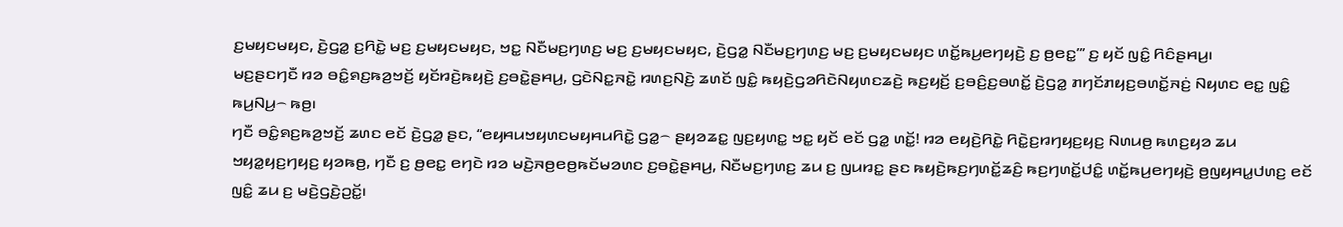ꤢ꤬ꤗꤟꤢꤗꤟꤢ, ꤢꤧ꤬ꤞꤤ꤭ ꤢ꤬ꤖꤢꤧ꤭ ꤗꤢ꤬ ꤢ꤬ꤗꤟꤢꤗꤟꤢ, ꤠꤢ꤭ ꤡꤢꤪꤗꤢ꤬ꤚꤛꤢ꤬ ꤗꤢ꤬ ꤢ꤬ꤗꤟꤢꤗꤟꤢ, ꤢꤧ꤬ꤞꤤ꤭ ꤡꤢꤪꤗꤢ꤬ꤚꤛꤢ꤬ ꤗꤢ꤬ ꤢ꤬ꤗꤟꤢꤗꤟꤢ ꤛꤢꤩ꤭ꤒꤣ꤬ꤕꤚꤟꤢꤧ꤬ ꤢ꤬ ꤥ꤬ꤕꤢ꤭’” ꤢ꤬ ꤟꤢꤩ ꤜꤢꤨ꤭ ꤖꤢꤨꤔꤌꤣ꤬꤯
ꤗꤢ꤬ꤔꤢꤚꤢꤪ ꤙꤤ ꤋꤢꤨ꤭ꤎꤢ꤬ꤒꤤ꤬ꤠꤢꤩ꤬ ꤟꤢꤩꤙꤢꤧ꤬ꤒꤟꤢꤧ꤬ ꤢ꤬ꤋꤢꤧ꤭ꤔꤌꤣ꤬, ꤞꤢꤧꤡꤢ꤭ꤏꤢꤧ꤭ ꤙꤛꤢ꤬ꤡꤢꤧ꤬ ꤘꤛꤢꤩ ꤜꤢꤨ꤭ ꤒꤟꤢꤧ꤬ꤞꤤꤖꤢꤧꤡꤟꤛꤢꤘꤢꤧ꤬ ꤒꤢ꤬ꤟꤢꤩ꤬ ꤢ꤬ꤋꤢꤨ꤬ꤢ꤬ꤋꤛꤢꤩ꤭ ꤢꤧ꤬ꤞꤤ꤭ ꤊꤚꤢꤩꤊꤟꤢ꤬ꤋꤛꤢꤩ꤭ꤏꤢꤦ꤬ ꤡꤟꤛꤢ ꤕꤢ꤭ ꤜꤢꤨ꤭ ꤒꤣ꤬ꤡꤣ꤬꤮ ꤒꤥ꤬꤯
ꤚꤢꤪ ꤋꤢꤨ꤭ꤎꤢ꤬ꤒꤤ꤬ꤠꤢꤩ꤬ ꤘꤛꤢ ꤕꤢꤩ ꤢꤧ꤬ꤞꤤ꤭ ꤔꤢ, “ꤕꤟꤌꤣꤠꤟꤛꤢꤗꤟꤌꤣꤖꤢꤧ꤭ ꤞꤤ꤭꤮ ꤔꤟꤤꤘꤢ꤭ ꤜꤢ꤬ꤟꤛꤢ꤭ ꤠꤢ꤭ ꤟꤢꤩ ꤕꤢꤩ ꤞꤤ꤭ ꤛꤢꤩ꤭! ꤙꤤ ꤕꤟꤢꤧ꤬ꤖꤢꤧ꤭ ꤖꤢꤧ꤭ꤢ꤬ꤙꤚꤟꤢ꤬ꤟꤢ꤬ ꤡꤛꤣꤥ꤬ ꤒꤛꤢ꤬ꤟꤤ ꤘꤣ ꤠꤟꤤ꤭ꤟꤢ꤬ꤚꤟꤢ꤬ ꤟꤤꤒꤥ꤬, ꤚꤢꤪ ꤢ꤬ ꤥ꤬ꤕꤢ꤭ ꤕꤚꤢꤧ ꤙꤤ ꤗꤢꤧ꤬ꤏꤥ꤬ꤕꤥ꤬ꤒꤢꤩꤗꤤꤛꤢ ꤢ꤬ꤋꤢꤧ꤭ꤔꤌꤣ꤬, ꤡꤢꤪꤗꤢ꤬ꤚꤛꤢ꤬ ꤘꤣ ꤢ꤬ ꤜꤣꤙꤢ꤭ ꤔꤢ ꤒꤟꤢꤧ꤬ꤒꤢ꤬ꤚꤛꤢꤩ꤭ꤘꤢꤨ꤬ ꤒꤢ꤬ꤚꤛꤢꤩ꤭ꤓꤢꤨ꤭ ꤛꤢꤩ꤭ꤒꤣ꤬ꤕꤚꤟꤢꤧ꤬ ꤥ꤬ꤜꤟꤌꤣ꤭ꤓꤛꤢ꤬ ꤕꤢꤩ ꤜꤢꤨ꤭ ꤘꤣ ꤢ꤬ ꤗꤢꤧ꤬ꤞꤢꤧ꤬ꤑꤢꤩ꤭꤯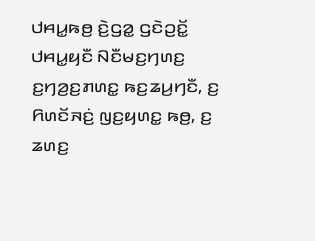ꤓꤌꤣ꤭ꤒꤥ꤬ ꤢꤧ꤬ꤞꤤ꤭ ꤞꤢꤧꤑꤢꤩ꤭ ꤓꤌꤣ꤭ꤟꤢꤪ ꤡꤢꤪꤗꤢ꤬ꤚꤛꤢ꤬ ꤢ꤬ꤚꤤ꤬ꤢ꤬ꤊꤛꤢ꤭ ꤒꤢ꤬ꤘꤣ꤬ꤚꤢꤪ, ꤢ꤬ ꤖꤛꤢꤩꤏꤢꤦ꤬ ꤜꤢ꤬ꤟꤛꤢ꤭ ꤒꤥ꤬, ꤢ꤬ ꤘꤛꤢ꤬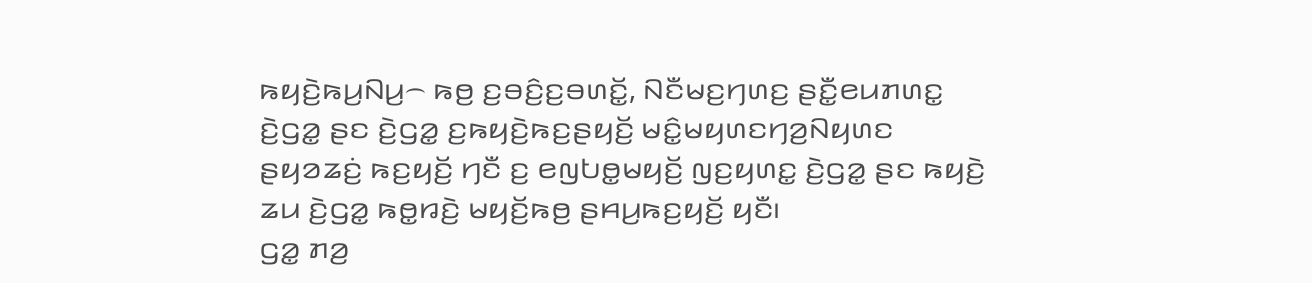ꤒꤟꤢꤧ꤬ꤒꤣ꤬ꤡꤣ꤬꤮ ꤒꤥ꤬ ꤢ꤬ꤋꤢꤨ꤬ꤢ꤬ꤋꤛꤢꤩ꤭, ꤡꤢꤪꤗꤢ꤬ꤚꤛꤢ꤬ ꤔꤢꤪ꤭ꤕꤣꤊꤛꤢ꤭ ꤢꤧ꤬ꤞꤤ꤭ ꤔꤢ ꤢꤧ꤬ꤞꤤ꤭ ꤢ꤬ꤒꤟꤢꤧ꤬ꤒꤢ꤬ꤔꤟꤢꤩ꤬ ꤗꤢꤨ꤭ꤗꤟꤛꤢꤚꤤ꤬ꤡꤟꤛꤢ ꤔꤟꤤꤘꤢꤦ꤬ ꤒꤢ꤬ꤟꤢꤩ꤬ ꤚꤢꤪ ꤢ꤬ ꤕꤜꤝꤥ꤭ꤗꤟꤢꤩ꤬ ꤜꤢ꤬ꤟꤛꤢ꤭ ꤢꤧ꤬ꤞꤤ꤭ ꤔꤢ ꤒꤟꤢꤧ꤬ ꤘꤣ ꤢꤧ꤬ꤞꤤ꤭ ꤒꤥ꤭ꤙꤢꤧ꤬ ꤗꤟꤢꤩ꤬ꤒꤥ꤬ ꤔꤌꤣ꤬ꤒꤢ꤬ꤟꤢꤩ꤬ ꤟꤢꤪ꤯
ꤞꤤ꤭ ꤊꤤ꤬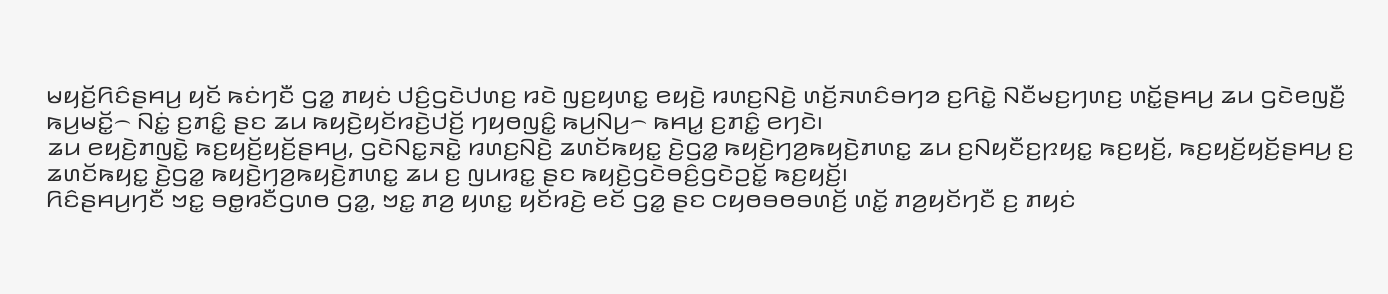ꤗꤟꤢꤩ꤬ꤖꤢꤨꤔꤌꤣ꤬ ꤟꤢꤩ ꤒꤢꤦꤚꤢꤪ ꤞꤤ꤭ ꤊꤟꤢꤦ ꤓꤢꤨ꤬ꤞꤢꤧꤓꤛꤢ꤬ ꤙꤢꤧ ꤜꤢ꤬ꤟꤛꤢ꤭ ꤕꤟꤢꤧ꤬ ꤙꤛꤢ꤬ꤡꤢꤧ꤬ ꤛꤢꤩ꤬ꤏꤛꤢꤨꤋꤚꤤ ꤢ꤬ꤖꤢꤧ꤭ ꤡꤢꤪꤗꤢ꤬ꤚꤛꤢ꤬ ꤛꤢꤩ꤭ꤔꤌꤣ꤬ ꤘꤣ ꤞꤢꤧꤕꤜꤢꤪ꤬ ꤒꤣ꤬ꤗꤢꤩ꤭꤮ ꤡꤢꤦ꤭ ꤢ꤬ꤊꤢꤨ꤭ ꤔꤢ ꤘꤣ ꤒꤟꤢꤧ꤬ꤟꤢꤩꤙꤢꤧ꤬ꤓꤢꤩ꤬ ꤚꤟꤥꤜꤢꤨ꤭ ꤒꤣ꤬ꤡꤣ꤬꤮ ꤒꤌꤣ꤭ ꤢ꤬ꤊꤢꤨ꤭ ꤕꤚꤢꤧ꤯
ꤘꤣ ꤕꤟꤢꤧ꤬ꤊꤜꤢꤧ꤭ ꤒꤢ꤬ꤟꤢꤩ꤬ꤟꤢꤩ꤬ꤔꤌꤣ꤬, ꤞꤢꤧꤡꤢ꤭ꤏꤢꤧ꤭ ꤙꤛꤢ꤬ꤡꤢꤧ꤬ ꤘꤛꤢꤩꤒꤟꤢ꤭ ꤢꤧ꤬ꤞꤤ꤭ ꤒꤟꤢꤧ꤬ꤚꤤ꤬ꤒꤟꤢꤧ꤬ꤊꤛꤢ꤭ ꤘꤣ ꤢ꤬ꤡꤟꤢꤪꤢ꤬ꤐꤟꤢ꤭ ꤒꤢ꤬ꤟꤢꤩ꤬, ꤒꤢ꤬ꤟꤢꤩ꤬ꤟꤢꤩ꤬ꤔꤌꤣ꤬ ꤢ꤬ ꤘꤛꤢꤩꤒꤟꤢ꤭ ꤢꤧ꤬ꤞꤤ꤭ ꤒꤟꤢꤧ꤬ꤚꤤ꤬ꤒꤟꤢꤧ꤬ꤊꤛꤢ꤭ ꤘꤣ ꤢ꤬ ꤜꤣꤙꤢ꤭ ꤔꤢ ꤒꤟꤢꤧ꤬ꤞꤢꤧꤋꤢꤨ꤬ꤞꤢꤧꤑꤢꤩ꤭ ꤒꤢ꤬ꤟꤢꤩ꤬꤯
ꤖꤢꤨꤔꤌꤣ꤬ꤚꤢꤪ ꤠꤢ꤭ ꤋꤥ꤭ꤙꤢꤪꤞꤛꤥ ꤞꤤ꤭, ꤠꤢ꤭ ꤊꤤ꤬ ꤟꤛꤢ꤭ ꤟꤢꤩꤙꤢꤧ꤬ ꤕꤢꤩ ꤞꤤ꤭ ꤔꤢ ꤍꤟꤥꤋꤥꤋꤛꤢꤩ꤬ ꤛꤢꤩ꤭ ꤊꤤ꤬ꤟꤢꤩꤚꤢꤪ ꤢ꤬ ꤊꤟꤢꤦ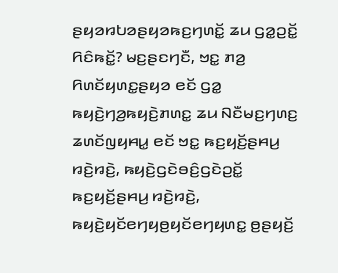ꤔꤟꤤꤙꤝꤤꤔꤟꤤꤒꤢ꤬ꤚꤛꤢꤩ꤭ ꤘꤣ ꤞꤤ꤭ꤑꤢꤩ꤭ ꤖꤢꤨꤒꤢꤩ꤭? ꤗꤢ꤬ꤔꤢꤚꤢꤪ, ꤠꤢ꤭ ꤊꤤ꤬ ꤖꤛꤢꤩꤟꤛꤢ꤭ꤔꤟꤤ ꤕꤢꤩ ꤞꤤ꤭ ꤒꤟꤢꤧ꤬ꤚꤤ꤬ꤒꤟꤢꤧ꤬ꤊꤛꤢ꤭ ꤘꤣ ꤡꤢꤪꤗꤢ꤬ꤚꤛꤢ꤬ ꤘꤛꤢꤩꤜꤟꤌꤣ꤭ ꤕꤢꤩ ꤠꤢ꤭ ꤒꤢ꤬ꤟꤢꤩ꤬ꤔꤌꤣ꤬ ꤙꤢꤧ꤬ꤙꤢꤧ꤬, ꤒꤟꤢꤧ꤬ꤞꤢꤧꤋꤢꤨ꤬ꤞꤢꤧꤑꤢꤩ꤭ ꤒꤢ꤬ꤟꤢꤩ꤬ꤔꤌꤣ꤬ ꤙꤢꤧ꤬ꤙꤢꤧ꤬, ꤒꤟꤢꤧ꤬ꤟꤢꤩꤕꤚꤟꤥ꤬ꤟꤢꤩꤕꤚꤟꤛꤢ꤭ ꤥ꤬ꤔꤟꤢꤩ꤬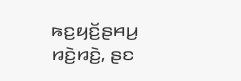ꤒꤢ꤬ꤟꤢꤩ꤬ꤔꤌꤣ꤬ ꤙꤢꤧ꤬ꤙꤢꤧ꤬, ꤔꤢ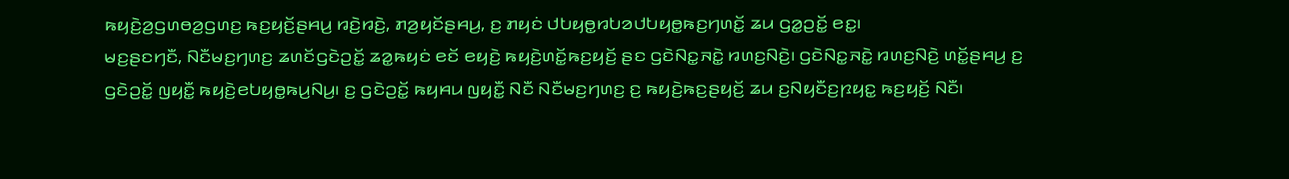ꤒꤟꤢꤧ꤬ꤤ꤬ꤞꤛꤥꤤ꤬ꤞꤛꤢ꤬ ꤒꤢ꤬ꤟꤢꤩ꤬ꤔꤌꤣ꤬ ꤙꤢꤧ꤬ꤙꤢꤧ꤬, ꤊꤤ꤬ꤟꤢꤩꤔꤌꤣ꤬, ꤢ꤬ ꤊꤟꤢꤦ ꤓꤝꤟꤥ꤭ꤙꤝꤤꤓꤝꤟꤥ꤭ꤒꤢ꤬ꤚꤛꤢꤩ꤭ ꤘꤣ ꤞꤤ꤭ꤑꤢꤩ꤭ ꤕꤢ꤭꤯
ꤗꤢ꤬ꤔꤢꤚꤢꤪ, ꤡꤢꤪꤗꤢ꤬ꤚꤛꤢ꤬ ꤘꤛꤢꤩꤞꤢꤧꤑꤢꤩ꤭ ꤘꤤ꤭ꤒꤟꤢꤦ ꤕꤢꤩ ꤕꤟꤢꤧ꤬ ꤒꤟꤢꤧ꤬ꤛꤢꤩ꤭ꤒꤢ꤬ꤟꤢꤩ꤬ ꤔꤢ ꤞꤢꤧꤡꤢ꤭ꤏꤢꤧ꤭ ꤙꤛꤢ꤬ꤡꤢꤧ꤬꤯ ꤞꤢꤧꤡꤢ꤭ꤏꤢꤧ꤭ ꤙꤛꤢ꤬ꤡꤢꤧ꤬ ꤛꤢꤩ꤭ꤔꤌꤣ꤬ ꤢ꤬ ꤞꤢꤧꤑꤢꤩ꤭ ꤜꤟꤢꤪ꤭ ꤒꤟꤢꤧ꤬ꤕꤝꤟꤥ꤭ꤒꤣ꤬ꤡꤣ꤬꤯ ꤢ꤬ ꤞꤢꤧꤑꤢꤩ꤭ ꤒꤟꤌꤣ ꤜꤟꤢꤪ꤭ ꤡꤢꤪ ꤡꤢꤪꤗꤢ꤬ꤚꤛꤢ꤬ ꤢ꤬ ꤒꤟꤢꤧ꤬ꤒꤢ꤬ꤔꤟꤢꤩ꤬ ꤘꤣ ꤢ꤬ꤡꤟꤢꤪꤢ꤬ꤐꤟꤢ꤭ ꤒꤢ꤬ꤟꤢꤩ꤬ ꤡꤢꤪ꤯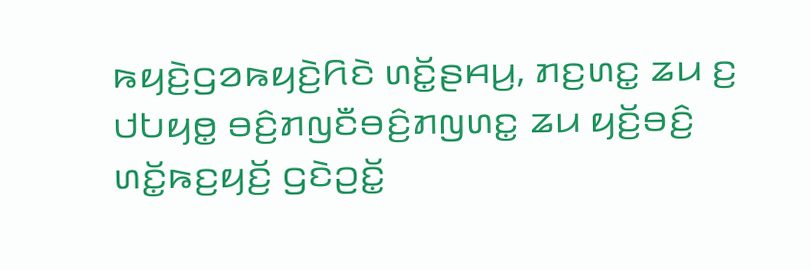ꤒꤟꤢꤧ꤬ꤞꤤꤒꤟꤢꤧ꤬ꤖꤢꤧ ꤛꤢꤩ꤭ꤔꤌꤣ꤬, ꤊꤢ꤬ꤛꤢ꤭ ꤘꤣ ꤢ꤬ ꤓꤝꤟꤥ꤭ ꤋꤢꤨ꤬ꤊꤜꤢꤪꤋꤢꤨ꤬ꤊꤜꤛꤢ꤭ ꤘꤣ ꤟꤢꤩ꤬ꤋꤢꤨ꤬ ꤛꤢꤩ꤭ꤒꤢ꤬ꤟꤢꤩ꤬ ꤞꤢꤧꤑꤢꤩ꤭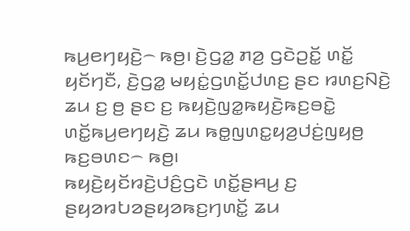ꤒꤣ꤬ꤕꤚꤟꤢꤧ꤬꤮ ꤒꤥ꤬꤯ ꤢꤧ꤬ꤞꤤ꤭ ꤊꤤ꤬ ꤞꤢꤧꤑꤢꤩ꤭ ꤛꤢꤩ꤭ ꤟꤢꤩꤚꤢꤪ, ꤢꤧ꤬ꤞꤤ꤭ ꤗꤟꤢꤦ꤭ꤞꤛꤢꤩ꤭ꤓꤛꤢ꤬ ꤔꤢ ꤙꤛꤢ꤬ꤡꤢꤧ꤬ ꤘꤣ ꤢ꤬ ꤥ꤬ ꤔꤢ ꤢ꤬ ꤒꤟꤢꤧ꤬ꤜꤤ꤭ꤒꤟꤢꤧ꤬ꤒꤢ꤬ꤋꤢꤧ꤭ ꤛꤢꤩ꤭ꤒꤣ꤬ꤕꤚꤟꤢꤧ꤬ ꤘꤣ ꤒꤥ꤭ꤜꤛꤢ꤭ꤟꤤ꤬ꤓꤢꤦ꤬ꤜꤟꤥ꤬ ꤒꤢ꤬ꤋꤛꤢ꤮ ꤒꤥ꤬꤯
ꤒꤟꤢꤧ꤬ꤟꤢꤩꤙꤢꤧ꤬ꤓꤢꤨ꤬ꤞꤢꤧ ꤛꤢꤩ꤭ꤔꤌꤣ꤬ ꤢ꤬ ꤔꤟꤤꤙꤝꤤꤔꤟꤤꤒꤢ꤬ꤚꤛꤢꤩ꤭ ꤘꤣ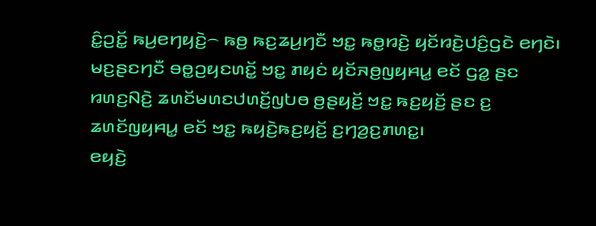ꤢꤨ꤭ꤑꤢꤩ꤭ ꤒꤣ꤬ꤕꤚꤟꤢꤧ꤬꤮ ꤒꤥ꤬ ꤒꤢ꤬ꤘꤣ꤬ꤚꤢꤪ ꤠꤢ꤭ ꤒꤥ꤭ꤙꤢꤧ꤬ ꤟꤢꤩꤙꤢꤧ꤬ꤓꤢꤨ꤬ꤞꤢꤧ ꤕꤚꤢꤧ꤯ ꤗꤢ꤬ꤔꤢꤚꤢꤪ ꤋꤥ꤭ꤑꤟꤢꤛꤢꤩ꤭ ꤠꤢ꤭ ꤊꤟꤢꤦ ꤟꤢꤩꤏꤥ꤬ꤜꤟꤌꤣ꤭ ꤕꤢꤩ ꤞꤤ꤭ ꤔꤢ ꤙꤛꤢ꤬ꤡꤢꤧ꤬ ꤘꤛꤢꤩꤗꤛꤢꤓꤛꤢꤩ꤬ꤜꤝꤥ ꤥ꤬ꤔꤟꤢꤩ꤬ ꤠꤢ꤭ ꤒꤢ꤬ꤟꤢꤩ꤬ ꤔꤢ ꤢ꤬ ꤘꤛꤢꤩꤜꤟꤌꤣ꤭ ꤕꤢꤩ ꤠꤢ꤭ ꤒꤟꤢꤧ꤬ꤒꤢ꤬ꤟꤢꤩ꤬ ꤢ꤬ꤚꤤ꤬ꤢ꤬ꤊꤛꤢ꤭꤯
ꤕꤟꤢꤧ꤬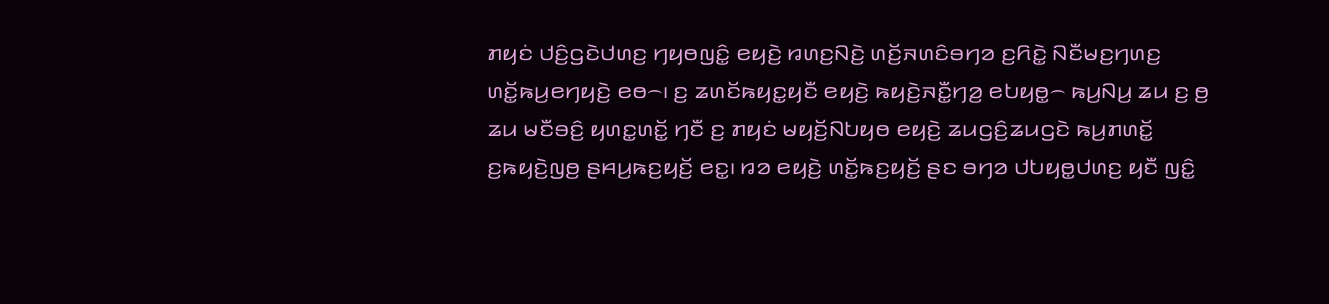ꤊꤟꤢꤦ ꤓꤢꤨ꤬ꤞꤢꤧꤓꤛꤢ꤬ ꤚꤟꤥꤜꤢꤨ꤭ ꤕꤟꤢꤧ꤬ ꤙꤛꤢ꤬ꤡꤢꤧ꤬ ꤛꤢꤩ꤬ꤏꤛꤢꤨꤋꤚꤤ ꤢ꤬ꤖꤢꤧ꤭ ꤡꤢꤪꤗꤢ꤬ꤚꤛꤢ꤬ ꤛꤢꤩ꤭ꤒꤣ꤬ꤕꤚꤟꤢꤧ꤬ ꤕꤥ꤮꤯ ꤢ꤬ ꤘꤛꤢꤩꤒꤟꤢ꤭ꤟꤢꤪ ꤕꤟꤢꤧ꤬ ꤒꤟꤢꤧ꤬ꤏꤢꤪ꤭ꤚꤤ꤬ ꤕꤝꤟꤥ꤭꤮ ꤒꤣ꤬ꤡꤣ꤬ ꤘꤣ ꤢ꤬ ꤥ꤬ ꤘꤣ ꤗꤢꤪꤋꤢꤨ꤬ ꤟꤛꤢ꤭ꤛꤢꤩ꤭ ꤚꤢꤪ ꤢ꤬ ꤊꤟꤢꤦ ꤗꤟꤢꤩ꤬ꤡꤝꤟꤥ ꤕꤟꤢꤧ꤬ ꤘꤣꤞꤢꤨ꤬ꤘꤣꤞꤢꤧ ꤒꤣ꤬ꤊꤛꤢꤩ꤭ ꤢ꤬ꤒꤟꤢꤧ꤬ꤜꤥ꤬ ꤔꤌꤣ꤬ꤒꤢ꤬ꤟꤢꤩ꤬ ꤕꤢ꤭꤯ ꤙꤤ ꤕꤟꤢꤧ꤬ ꤛꤢꤩ꤭ꤒꤢ꤬ꤟꤢꤩ꤬ ꤔꤢ ꤋꤚꤤ ꤓꤝꤟꤥ꤭ꤓꤛꤢ꤬ ꤟꤢꤪ ꤜꤢꤨ꤭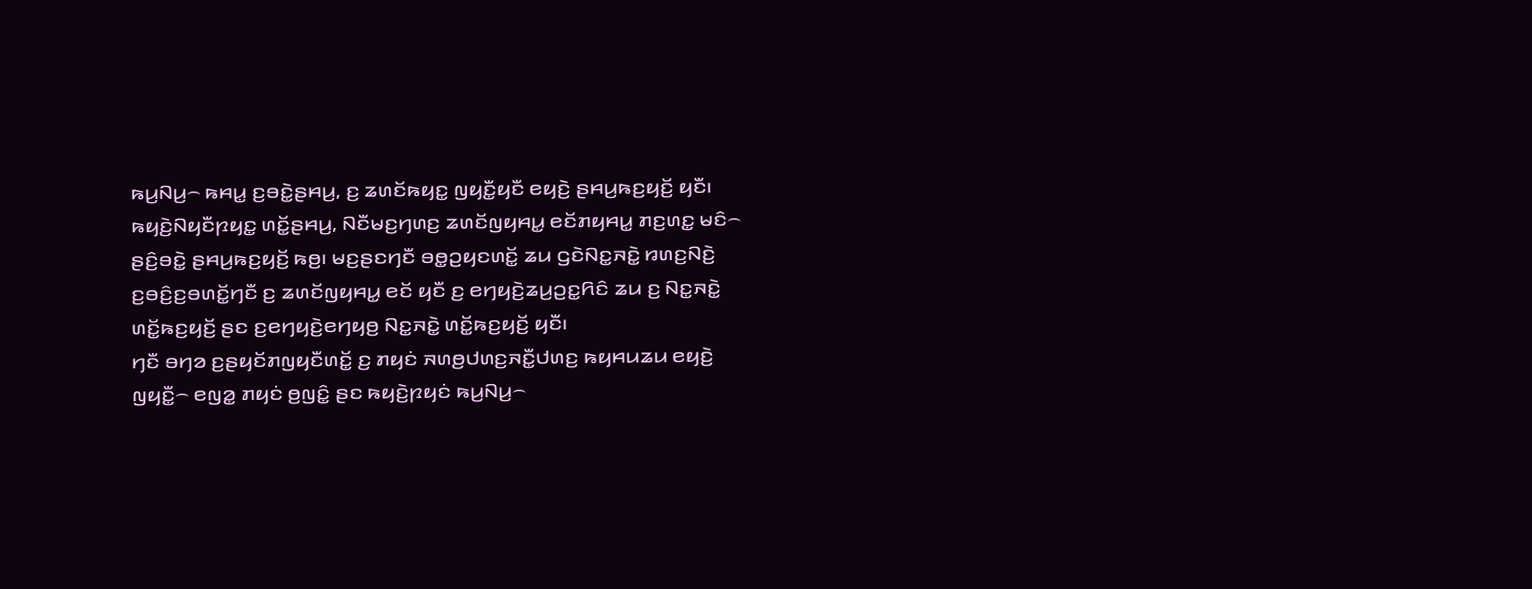ꤒꤣ꤬ꤡꤣ꤬꤮ ꤒꤌꤣ꤭ ꤢ꤬ꤋꤢꤧ꤭ꤔꤌꤣ꤬, ꤢ꤬ ꤘꤛꤢꤩꤒꤟꤢ꤭ ꤜꤟꤢꤪ꤭ꤟꤢꤪ ꤕꤟꤢꤧ꤬ ꤔꤌꤣ꤬ꤒꤢ꤬ꤟꤢꤩ꤬ ꤟꤢꤪ꤯
ꤒꤟꤢꤧ꤬ꤡꤟꤢꤪꤐꤟꤢ꤭ ꤛꤢꤩ꤭ꤔꤌꤣ꤬, ꤡꤢꤪꤗꤢ꤬ꤚꤛꤢ꤬ ꤘꤛꤢꤩꤜꤟꤌꤣ꤭ ꤕꤢꤩꤊꤟꤌꤣ꤭ ꤊꤢ꤬ꤛꤢ꤭ ꤗꤢꤨ꤮ ꤔꤢꤨ꤬ꤋꤢꤧ꤭ ꤔꤌꤣ꤬ꤒꤢ꤬ꤟꤢꤩ꤬ ꤒꤥ꤬꤯ ꤗꤢ꤬ꤔꤢꤚꤢꤪ ꤋꤥ꤭ꤑꤟꤢꤛꤢꤩ꤭ ꤘꤣ ꤞꤢꤧꤡꤢ꤭ꤏꤢꤧ꤭ ꤙꤛꤢ꤬ꤡꤢꤧ꤬ ꤢ꤬ꤋꤢꤨ꤬ꤢ꤬ꤋꤛꤢꤩ꤭ꤚꤢꤪ ꤢ꤬ ꤘꤛꤢꤩꤜꤟꤌꤣ꤭ ꤕꤢꤩ ꤟꤢꤪ ꤢ꤬ ꤕꤚꤟꤢꤧ꤬ꤘꤣ꤬ꤑꤢ꤭ꤖꤢꤨ ꤘꤣ ꤢ꤬ ꤡꤢ꤭ꤏꤢꤧ꤭ ꤛꤢꤩ꤭ꤒꤢ꤬ꤟꤢꤩ꤬ ꤔꤢ ꤢ꤬ꤕꤚꤟꤢꤧ꤬ꤕꤚꤟꤥ꤬ ꤡꤢ꤭ꤏꤢꤧ꤭ ꤛꤢꤩ꤭ꤒꤢ꤬ꤟꤢꤩ꤬ ꤟꤢꤪ꤯
ꤚꤢꤪ ꤋꤚꤤ ꤢ꤬ꤔꤟꤢꤩꤊꤜꤟꤢꤪꤛꤢꤩ꤭ ꤢ꤬ ꤊꤟꤢꤦ ꤏꤛꤥ꤬ꤓꤛꤢ꤬ꤏꤢꤪ꤭ꤓꤛꤢ꤬ ꤒꤟꤌꤣꤘꤣ ꤕꤟꤢꤧ꤬ ꤜꤟꤢꤪ꤭꤮ ꤕꤜꤤ꤭ ꤊꤟꤢꤦ ꤥ꤬ꤜꤢꤨ꤭ ꤔꤢ ꤒꤟꤢꤧ꤬ꤐꤟꤢꤦ ꤒꤣ꤬ꤡꤣ꤬꤮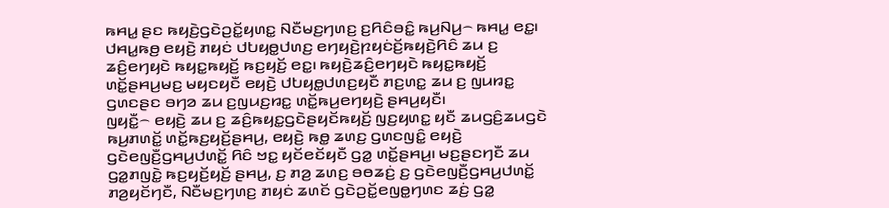ꤒꤌꤣ꤭ ꤔꤢ ꤒꤟꤢꤧ꤬ꤞꤢꤧꤑꤢꤩ꤭ꤟꤛꤢ꤭ ꤡꤢꤪꤗꤢ꤬ꤚꤛꤢ꤬ ꤢ꤬ꤖꤢꤨꤋꤢꤨ꤭ ꤒꤣ꤬ꤡꤣ꤬꤮ ꤒꤌꤣ꤭ ꤕꤢ꤭꤯ ꤓꤌꤣ꤭ꤒꤥ꤬ ꤕꤟꤢꤧ꤬ ꤊꤟꤢꤦ ꤓꤝꤟꤥ꤭ꤓꤛꤢ꤬ ꤕꤚꤟꤢꤧ꤬ꤐꤟꤢꤦꤢꤩ꤬ꤒꤟꤢꤧ꤬ꤖꤢꤨ ꤘꤣ ꤢ꤬ ꤘꤢꤨ꤬ꤕꤚꤟꤢꤧ ꤒꤟꤢ꤭ꤒꤟꤢꤩ꤬ ꤒꤢ꤬ꤟꤢꤩ꤬ ꤕꤢ꤭꤯ ꤒꤟꤢꤧ꤬ꤘꤢꤨ꤬ꤕꤚꤟꤢꤧ ꤒꤟꤢ꤭ꤒꤟꤢꤩ꤬ ꤛꤢꤩ꤭ꤔꤌꤣ꤬ꤗꤢ꤬ ꤗꤟꤢꤟꤢꤪ ꤕꤟꤢꤧ꤬ ꤓꤝꤟꤥ꤭ꤓꤛꤢ꤬ꤟꤢꤪ ꤊꤢ꤬ꤛꤢ꤭ ꤘꤣ ꤢ꤬ ꤜꤣꤙꤢ꤭ ꤞꤛꤢꤔꤢ ꤋꤚꤤ ꤘꤣ ꤢ꤬ꤜꤣꤢ꤬ꤙꤢ꤭ ꤛꤢꤩ꤭ꤒꤣ꤬ꤕꤚꤟꤢꤧ꤬ ꤔꤌꤣ꤬ꤟꤢꤪ꤯
ꤜꤟꤢꤪ꤭꤮ ꤕꤟꤢꤧ꤬ ꤘꤣ ꤢ꤬ ꤘꤢꤨ꤬ꤒꤟꤢ꤭ꤞꤢꤧꤔꤟꤢꤩꤒꤟꤢꤩ꤬ ꤜꤢ꤬ꤟꤛꤢ꤭ ꤟꤢꤪ ꤘꤣꤞꤢꤨ꤬ꤘꤣꤞꤢꤧ ꤒꤣ꤬ꤊꤛꤢꤩ꤭ ꤛꤢꤩ꤭ꤒꤢ꤬ꤟꤢꤩ꤬ꤔꤌꤣ꤬, ꤕꤟꤢꤧ꤬ ꤒꤥ꤭ ꤘꤛꤢ꤬ ꤞꤛꤢꤜꤢꤨ꤭ ꤕꤟꤢꤧ꤬ ꤞꤢꤧꤕꤜꤢꤪ꤬ꤞꤌꤣ꤬ꤓꤛꤢꤩ꤭ ꤖꤢꤨ ꤠꤢ꤭ ꤟꤢꤩꤕꤢꤩꤟꤢꤪ ꤞꤤ꤭ ꤛꤢꤩ꤭ꤔꤌꤣ꤬꤯ ꤗꤢ꤬ꤔꤢꤚꤢꤪ ꤘꤣ ꤞꤤ꤭ꤊꤜꤢꤧ꤭ ꤒꤢ꤬ꤟꤢꤩ꤬ꤟꤢꤩ꤬ ꤔꤌꤣ꤬, ꤢ꤬ ꤊꤤ꤬ ꤘꤛꤢ꤬ ꤋꤥꤘꤢꤦ꤬ ꤢ꤬ ꤞꤢꤧꤕꤜꤢꤪ꤬ꤞꤌꤣ꤬ꤓꤛꤢꤩ꤭ ꤊꤤ꤬ꤟꤢꤩꤚꤢꤪ, ꤡꤢꤪꤗꤢ꤬ꤚꤛꤢ꤬ ꤊꤟꤢꤦ ꤘꤛꤢꤩ ꤞꤢꤧꤑꤢꤩ꤭ꤕꤜꤥ꤭ꤚꤛꤢ ꤘꤢꤦ꤬ ꤞꤤ꤭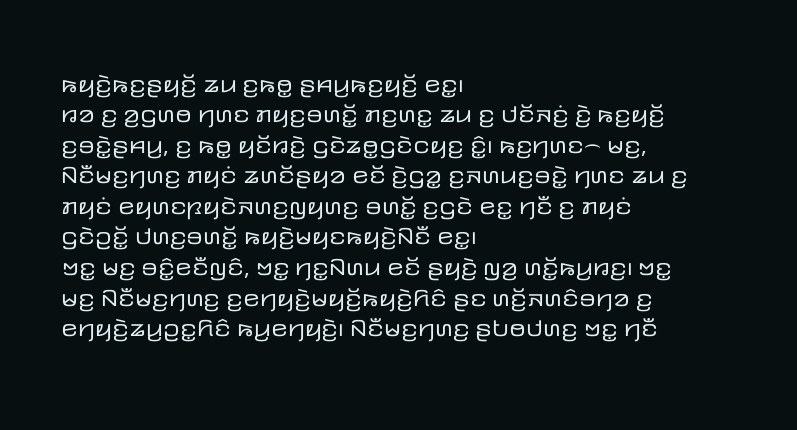ꤒꤟꤢꤧ꤬ꤒꤢ꤬ꤔꤟꤢꤩ꤬ ꤘꤣ ꤢ꤬ꤒꤥ꤭ ꤔꤌꤣ꤬ꤒꤢ꤬ꤟꤢꤩ꤬ ꤕꤢ꤭꤯
ꤙꤤ ꤢ꤬ ꤤ꤬ꤞꤛꤥ ꤚꤛꤢ ꤊꤟꤢ꤬ꤋꤛꤢꤩ꤭ ꤊꤢ꤬ꤛꤢ꤭ ꤘꤣ ꤢ꤬ ꤓꤢꤩꤏꤢꤦ꤬ ꤢꤧ꤬ ꤒꤢ꤬ꤟꤢꤩ꤬ ꤢ꤬ꤋꤢꤧ꤭ꤔꤌꤣ꤬, ꤢ꤬ ꤒꤥ꤭ ꤟꤢꤩꤙꤢꤧ꤬ ꤞꤢꤧꤘꤥ꤭ꤞꤢꤧꤍꤟꤢ꤬ ꤢꤨ꤭꤯ ꤒꤢ꤬ꤚꤛꤢ꤮ ꤗꤢ꤬, ꤡꤢꤪꤗꤢ꤬ꤚꤛꤢ꤬ ꤊꤟꤢꤦ ꤘꤛꤢꤩꤔꤟꤤ ꤕꤢꤩ ꤢꤧ꤬ꤞꤤ꤭ ꤢ꤬ꤏꤛꤣꤢ꤬ꤋꤢꤧ꤭ ꤚꤛꤢ ꤘꤣ ꤢ꤬ ꤊꤟꤢꤦ ꤕꤟꤛꤢꤐꤟꤢꤧꤏꤛꤢ꤬ꤜꤟꤛꤢ꤬ ꤋꤛꤢꤩ꤭ ꤢ꤬ꤞꤢꤧ ꤕꤢ꤭ ꤚꤢꤪ ꤢ꤬ ꤊꤟꤢꤦ ꤞꤢꤧꤑꤢꤩ꤭ ꤓꤛꤢ꤬ꤋꤛꤢꤩ꤭ ꤒꤟꤢꤧ꤬ꤗꤟꤢꤒꤟꤢꤧ꤬ꤡꤢꤪ ꤕꤢ꤭꤯
ꤠꤢ꤭ ꤗꤢ꤬ ꤋꤢꤨ꤭ꤕꤢꤪꤜꤢꤨ, ꤠꤢ꤭ ꤚꤢ꤭ꤡꤛꤣ ꤕꤢꤩ ꤔꤟꤢꤧ꤬ ꤜꤤ꤬ ꤛꤢꤩ꤭ꤒꤣ꤬ꤙꤢ꤬꤯ ꤠꤢ꤭ ꤗꤢ꤬ ꤡꤢꤪꤗꤢ꤬ꤚꤛꤢ꤬ ꤢ꤬ꤕꤚꤟꤢꤧ꤬ꤗꤟꤢꤩ꤬ꤒꤟꤢꤧ꤬ꤖꤢꤨ ꤔꤢ ꤛꤢꤩ꤬ꤏꤛꤢꤨꤋꤚꤤ ꤢ꤬ ꤕꤚꤟꤢꤧ꤬ꤘꤣ꤬ꤑꤢ꤭ꤖꤢꤨ ꤒꤣ꤬ꤕꤚꤟꤢꤧ꤬꤯ ꤡꤢꤪꤗꤢ꤬ꤚꤛꤢ꤬ ꤔꤝꤥꤓꤛꤢ꤬ ꤠꤢ꤭ ꤚꤢꤪ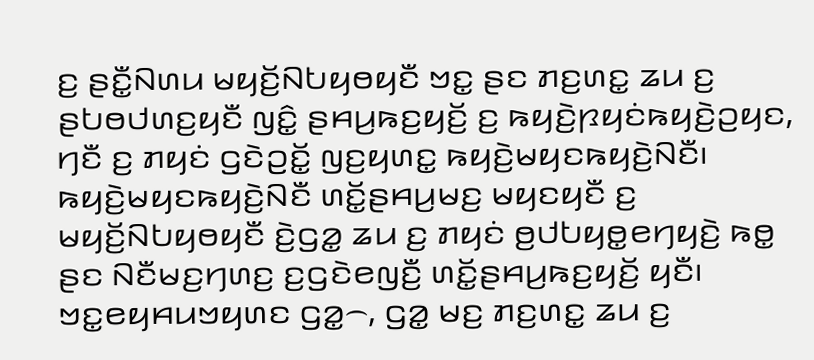ꤢ꤬ ꤔꤢꤪ꤭ꤡꤛꤣ ꤗꤟꤢꤩ꤬ꤡꤝꤟꤥꤟꤢꤪ ꤠꤢ꤭ ꤔꤢ ꤊꤢ꤬ꤛꤢ꤭ ꤘꤣ ꤢ꤬ ꤔꤝꤥꤓꤛꤢ꤬ꤟꤢꤪ ꤜꤢꤨ꤭ ꤔꤌꤣ꤬ꤒꤢ꤬ꤟꤢꤩ꤬ ꤢ꤬ ꤒꤟꤢꤧ꤬ꤐꤟꤢꤦꤒꤟꤢꤧ꤬ꤑꤟꤢ, ꤚꤢꤪ ꤢ꤬ ꤊꤟꤢꤦ ꤞꤢꤧꤑꤢꤩ꤭ ꤜꤢ꤬ꤟꤛꤢ꤭ ꤒꤟꤢꤧ꤬ꤗꤟꤢꤒꤟꤢꤧ꤬ꤡꤢꤪ꤯ ꤒꤟꤢꤧ꤬ꤗꤟꤢꤒꤟꤢꤧ꤬ꤡꤢꤪ ꤛꤢꤩ꤭ꤔꤌꤣ꤬ꤗꤢ꤬ ꤗꤟꤢꤟꤢꤪ ꤢ꤬ ꤗꤟꤢꤩ꤬ꤡꤝꤟꤥꤟꤢꤪ ꤢꤧ꤬ꤞꤤ꤭ ꤘꤣ ꤢ꤬ ꤊꤟꤢꤦ ꤥ꤬ꤓꤝꤟꤥ꤭ꤕꤚꤟꤢꤧ꤬ ꤒꤥ꤭ ꤔꤢ ꤡꤢꤪꤗꤢ꤬ꤚꤛꤢ꤬ ꤢ꤬ꤞꤢꤧꤕꤜꤢꤪ꤬ ꤛꤢꤩ꤭ꤔꤌꤣ꤬ꤒꤢ꤬ꤟꤢꤩ꤬ ꤟꤢꤪ꤯
ꤠꤢ꤭ꤕꤟꤌꤣꤠꤟꤛꤢ ꤞꤤ꤭꤮, ꤞꤤ꤭ ꤗꤢ꤬ ꤊꤢ꤬ꤛꤢ꤭ ꤘꤣ ꤢ꤬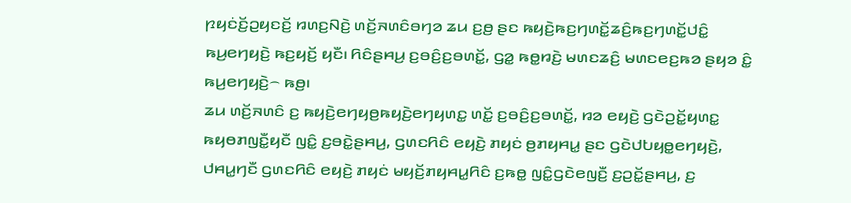ꤐꤟꤢꤦꤢꤩ꤬ꤑꤟꤢꤢꤩ꤬ ꤙꤛꤢ꤬ꤡꤢꤧ꤬ ꤛꤢꤩ꤬ꤏꤛꤢꤨꤋꤚꤤ ꤘꤣ ꤢ꤬ꤥ꤬ ꤔꤢ ꤒꤟꤢꤧ꤬ꤒꤢ꤬ꤚꤛꤢꤩ꤭ꤘꤢꤨ꤬ꤒꤢ꤬ꤚꤛꤢꤩ꤭ꤓꤢꤨ꤭ ꤒꤣ꤬ꤕꤚꤟꤢꤧ꤬ ꤒꤢ꤬ꤟꤢꤩ꤬ ꤟꤢꤪ꤯ ꤖꤢꤨꤔꤌꤣ꤬ ꤢ꤬ꤋꤢꤨ꤬ꤢ꤬ꤋꤛꤢꤩ꤭, ꤞꤤ꤭ ꤒꤥ꤭ꤙꤢꤧ꤬ ꤗꤛꤢꤘꤢꤨ꤬ ꤗꤛꤢꤕꤢ꤬ꤒꤤ ꤔꤟꤤ ꤢꤨ꤭ ꤒꤣ꤬ꤕꤚꤟꤢꤧ꤬꤮ ꤒꤥ꤬꤯
ꤘꤣ ꤛꤢꤩ꤬ꤏꤛꤢꤨ ꤢ꤬ ꤒꤟꤢꤧ꤬ꤕꤚꤟꤥ꤬ꤒꤟꤢꤧ꤬ꤕꤚꤟꤛꤢ꤭ ꤛꤢꤩ꤭ ꤢ꤬ꤋꤢꤨ꤬ꤢ꤬ꤋꤛꤢꤩ꤭, ꤙꤤ ꤕꤟꤢꤧ꤬ ꤞꤢꤧꤑꤢꤩ꤭ꤟꤛꤢ꤭ ꤒꤟꤥꤊꤜꤢꤪ꤭ꤟꤢꤪ ꤜꤢꤨ꤭ ꤢ꤬ꤋꤢꤧ꤭ꤔꤌꤣ꤬, ꤞꤛꤢꤖꤢꤨ ꤕꤟꤢꤧ꤬ ꤊꤟꤢꤦ ꤥ꤬ꤊꤟꤌꤣ꤭ ꤔꤢ ꤞꤢꤧꤓꤝꤟꤥ꤭ꤕꤚꤟꤢꤧ꤬, ꤓꤌꤣ꤭ꤚꤢꤪ ꤞꤛꤢꤖꤢꤨ ꤕꤟꤢꤧ꤬ ꤊꤟꤢꤦ ꤗꤟꤢꤩ꤬ꤊꤟꤌꤣ꤭ꤖꤢꤨ ꤢ꤬ꤒꤥ꤭ ꤜꤢꤨ꤭ꤞꤢꤧꤕꤜꤢꤪ꤬ ꤢ꤬ꤑꤢꤩ꤭ꤔꤌꤣ꤬, ꤢ꤬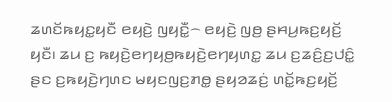ꤘꤛꤢꤩꤒꤟꤢ꤭ꤟꤢꤪ ꤕꤟꤢꤧ꤬ ꤜꤟꤢꤪ꤭꤮ ꤕꤟꤢꤧ꤬ ꤜꤥ꤬ ꤔꤌꤣ꤬ꤒꤢ꤬ꤟꤢꤩ꤬ ꤟꤢꤪ꤯ ꤘꤣ ꤢ꤬ ꤒꤟꤢꤧ꤬ꤕꤚꤟꤥ꤬ꤒꤟꤢꤧ꤬ꤕꤚꤟꤛꤢ꤭ ꤘꤣ ꤢ꤬ꤘꤢꤨ꤬ꤢ꤬ꤓꤢꤨ꤭ ꤔꤢ ꤢ꤬ꤒꤟꤢꤧ꤬ꤚꤛꤢ ꤗꤟꤢꤜꤢ꤬ꤊꤥ꤭ ꤔꤟꤤꤘꤢꤦ꤬ ꤛꤢꤩ꤭ꤒꤢ꤬ꤟꤢꤩ꤬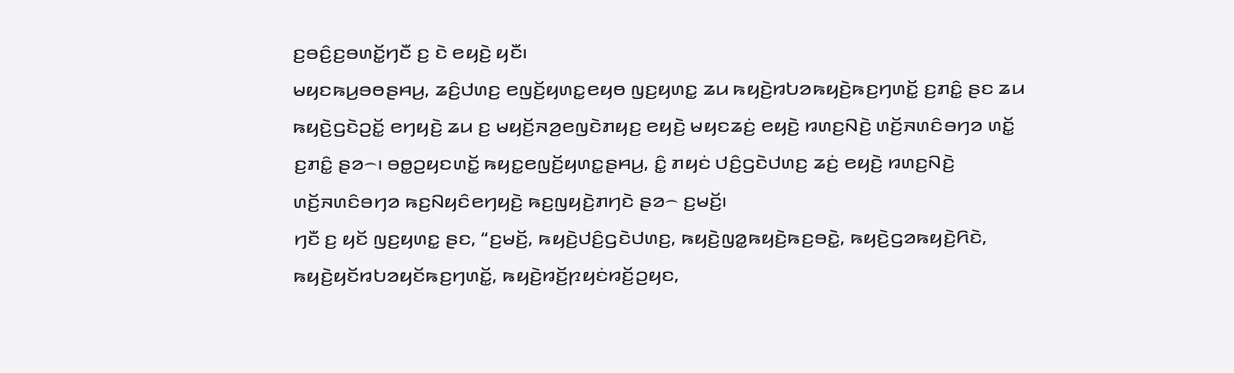ꤢ꤬ꤋꤢꤨ꤬ꤢ꤬ꤋꤛꤢꤩ꤭ꤚꤢꤪ ꤢ꤬ ꤢꤧ ꤕꤟꤢꤧ꤬ ꤟꤢꤪ꤯
ꤗꤟꤢꤒꤣ꤬ꤋꤥꤔꤌꤣ꤬, ꤘꤢꤨ꤬ꤓꤛꤢ꤬ ꤕꤜꤢꤩ꤬ꤟꤛꤢ꤭ꤕꤟꤥ ꤜꤢ꤬ꤟꤛꤢ꤭ ꤘꤣ ꤒꤟꤢꤧ꤬ꤙꤝꤤꤒꤟꤢꤧ꤬ꤒꤢ꤬ꤚꤛꤢꤩ꤭ ꤢ꤬ꤊꤢꤨ꤭ ꤔꤢ ꤘꤣ ꤒꤟꤢꤧ꤬ꤞꤢꤧꤑꤢꤩ꤭ ꤕꤚꤟꤢꤧ꤬ ꤘꤣ ꤢ꤬ ꤗꤟꤢꤩ꤬ꤏꤤ꤬ꤕꤜꤢꤧꤊꤟꤢ꤬ ꤕꤟꤢꤧ꤬ ꤗꤟꤢꤘꤢꤦ꤬ ꤕꤟꤢꤧ꤬ ꤙꤛꤢ꤬ꤡꤢꤧ꤬ ꤛꤢꤩ꤬ꤏꤛꤢꤨꤋꤚꤤ ꤛꤢꤩ꤭ ꤢ꤬ꤊꤢꤨ꤭ ꤔꤤ꤮꤯ ꤋꤥ꤭ꤑꤟꤢꤛꤢꤩ꤭ ꤒꤟꤢ꤭ꤕꤜꤢꤩ꤬ꤟꤛꤢ꤭ꤔꤌꤣ꤬, ꤢꤨ꤭ ꤊꤟꤢꤦ ꤓꤢꤨ꤬ꤞꤢꤧꤓꤛꤢ꤬ ꤘꤢꤦ꤬ ꤕꤟꤢꤧ꤬ ꤙꤛꤢ꤬ꤡꤢꤧ꤬ ꤛꤢꤩ꤬ꤏꤛꤢꤨꤋꤚꤤ ꤒꤢ꤬ꤡꤟꤢꤨꤕꤚꤟꤢꤧ꤬ ꤒꤢ꤬ꤜꤟꤢꤧ꤬ꤊꤚꤢꤧ ꤔꤤ꤮ ꤢ꤬ꤗꤢꤩ꤬꤯
ꤚꤢꤪ ꤢ꤬ ꤟꤢꤩ ꤜꤢ꤬ꤟꤛꤢ꤭ ꤔꤢ, “ꤢ꤬ꤗꤢꤩ꤬, ꤒꤟꤢꤧ꤬ꤓꤢꤨ꤬ꤞꤢꤧꤓꤛꤢ꤬, ꤒꤟꤢꤧ꤬ꤜꤤ꤭ꤒꤟꤢꤧ꤬ꤒꤢ꤬ꤋꤢꤧ꤭, ꤒꤟꤢꤧ꤬ꤞꤤꤒꤟꤢꤧ꤬ꤖꤢꤧ, ꤒꤟꤢꤧ꤬ꤟꤢꤩꤙꤝꤤꤟꤢꤩꤒꤢ꤬ꤚꤛꤢꤩ꤭, ꤒꤟꤢꤧ꤬ꤙꤢꤩ꤬ꤐꤟꤢꤦꤙꤢꤩ꤬ꤑꤟꤢ,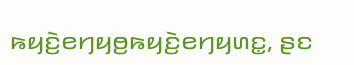ꤒꤟꤢꤧ꤬ꤕꤚꤟꤥ꤬ꤒꤟꤢꤧ꤬ꤕꤚꤟꤛꤢ꤭, ꤔꤢ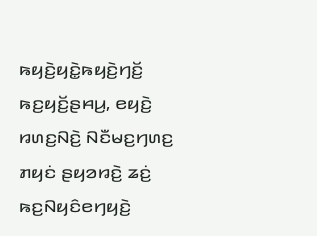ꤒꤟꤢꤧ꤬ꤟꤢꤧ꤭ꤒꤟꤢꤧ꤬ꤚꤢꤩ꤬ ꤒꤢ꤬ꤟꤢꤩ꤬ꤔꤌꤣ꤬, ꤕꤟꤢꤧ꤬ ꤙꤛꤢ꤬ꤡꤢꤧ꤬ ꤡꤢꤪꤗꤢ꤬ꤚꤛꤢ꤬ ꤊꤟꤢꤦ ꤔꤟꤤꤙꤢꤧ꤬ ꤘꤢꤦ꤬ ꤒꤢ꤬ꤡꤟꤢꤨꤕꤚꤟꤢꤧ꤬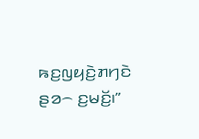ꤒꤢ꤬ꤜꤟꤢꤧ꤬ꤊꤚꤢꤧ ꤔꤤ꤮ ꤢ꤬ꤗꤢꤩ꤬꤯”